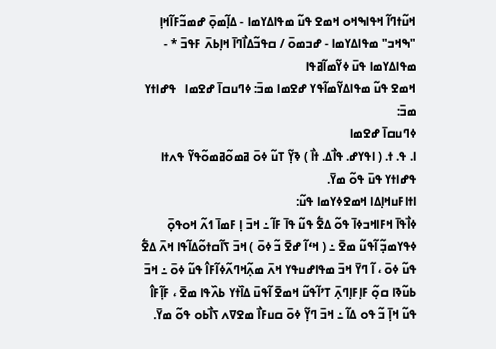ߞߎ߬ߙߣߊ߬ ߞߟߊߒߞߋ ߞߘߐ ߟߎ߬ ߘߟߊߡߌߘߊ - ߡߊ߲߬ߘߋ߲߫ ߝߘߏ߬ߓߊ߬ߞߊ߲ "ߒߞߏ" ߘߟߊߡߌߘߊ - ߝߏߘߋ߫ / ߛߟߏ߬ߡߊ߯ߣߊ߫ ߞߊ߲ߕߍ߫ ߓߟߏ߫ * - ߘߟߊߡߌߘߊ ߟߎ߫ ߦߌ߬ߘߊ߬ߥߟߊ
ߞߘߐ ߟߎ߬ ߘߟߊߡߌ߬ߘߊ߬ߟߌ ߝߐߘߊ ߘߏ߫: ߦߣߎߛߊ߫ ߝߐߘߊ   ߟߝߊߙߌ ߘߏ߫:
ߦߣߎߛߊ߫ ߝߐߘߊ
ߊ. ߟ. ߙ. ( ߊߟߌߝ. ߟߊ߯ߡ. ߙߊ߯ ) ߢߌ߲߬ ߠߎ߬ ߦߋ߫ ߥߘߋ߬ߥߘߋ߬ߟߌ߬ ߟߍߙߊ ߟߝߊߙߌ ߟߎ߫ ߟߋ߬ ߘߌ߫.
ߊߙߊߓߎߞߊ߲ߡߊ ߞߘߐߦߌߘߊ ߟߎ߬:
ߦߊ߯ߟߊ߫ ߞߓߊߞߏߦߊ߫ ߟߋ߬ ߡߐ߱ ߟߎ߬ ߟߊ߫ ߓߊ߬ ߸ ߞߏ߫ ߊ߲ ߓߘߊ߫ ߗߍ߬ ߞߋߟߋ߲߫ ߦߟߌߘߏ߲߬ ߊ߬ߟߎ߬ ߘߐ߫ ߸ ( ߞߵߊ߬ ߝߐ߫ ߏ߬ ߦߋ߫ ) ߞߏ߫ ߖߊ߬ߛߙߋ߬ߡߊ߬ߟߊ ߞߍ߫ ߡߐ߱ ߟߎ߬ ߦߋ߫ ، ߊ߬ ߣߌ߫ ߞߏ߫ ߘߟߊߝߎߟߌ ߞߍ߫ ߘߍ߲߬ߞߣߍ߬ߦߊ߬ߓߊ߮ ߟߎ߬ ߦߋ߫ ߸ ߞߏ߫ ߕߎ߬ߢߊ ߛߋ߲߬ ߓߊ߲ߓߊ߲ߣߍ߲߫ ߠߴߊ߬ߟߎ߬ ߞߘߐ߫ ߊ߬ߟߎ߫ ߡߊ߰ߙߌ ߕߍ߰ߟߊ ߘߐ߫ ، ߓߊ߲߬ߓߊ߮ ߟߎ߬ ߞߊ߲߫ ߏ߬ ߟߋ ߡߊ߬ ߸ ߞߏ߫ ߣߌ߲߬ ߦߋ߫ ߛߎߓߊ߯ ߘߐߜߍ ߖߊ߯ߕߋ ߟߋ߬ ߘߌ߫.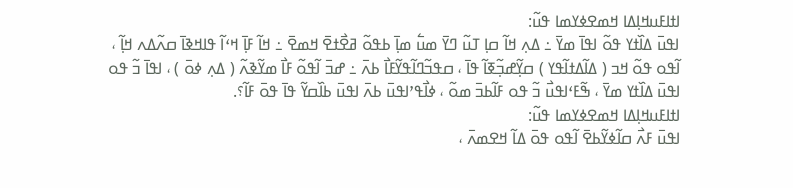ߊߙߊߓߎߞߊ߲ߡߊ ߞߘߐߦߌߘߊ ߟߎ߬:
ߊߟߎ߫ ߡߊ߰ߙߌ ߟߋ߬ ߊߟߊ߫ ߘߌ߫ ߸ ߡߍ߲ ߞߊ߬ ߛߊ߲ ߠߎ߬ ߣߌ߫ ߘߎ߱ ߘߊ߲߫ ߕߟߋ߬ ߥߐ߯ߙߐ߫ ߞߘߐ߫ ߸ ߞߊ߬ ߓߊ߲߫ ߞߵߊ߬ ߟߊߞߢߊ߫ ߛߍ߬ߡߍ ߞߊ߲߬ ، ߊ߬ߟߋ ߟߋ߬ ߞߏ ( ߡߊ߬ߡߙߊ߬ߟߌ ) ߛߌ߲߬ߝߏ߲߬ߧߊ߬ ߟߊ߫ ، ߛߟߏ߬ߣߊ߬ߟߌ߬ߓߊ߯ ߕߍ߫ ߸ ߝߏ߫ ߊ߬ߟߋ߬ ߓߊ߯ ߘߌ߬ߢߍ߬ ( ߡߍ߲ ߦߋ߫ ) ، ߊߟߊ߫ ߏ߬ ߟߋ ߊߟߎ߫ ߡߊ߰ߙߌ ߘߌ߫ ، ߒ߬ߓߵߊߟߎ߯ ߏ߬ ߟߋ ߓߊ߬ߕߏ߫ ߘߋ߬ ، ߦߊ߯ߟߴߊߟߎ߫ ߕߍ߫ ߊߟߎ߫ ߕߊ߰ߛߌ߬ ߟߊ߫ ߟߋ߫ ߓߊ߬؟.
ߊߙߊߓߎߞߊ߲ߡߊ ߞߘߐߦߌߘߊ ߟߎ߬:
ߊߟߎ߫ ߓߍ߯ ߛߊ߬ߦߌ߬ߕߐ߫ ߊ߬ߟߋ ߟߋ߫ ߡߊ߬ ߞߐߘߍ߫ ،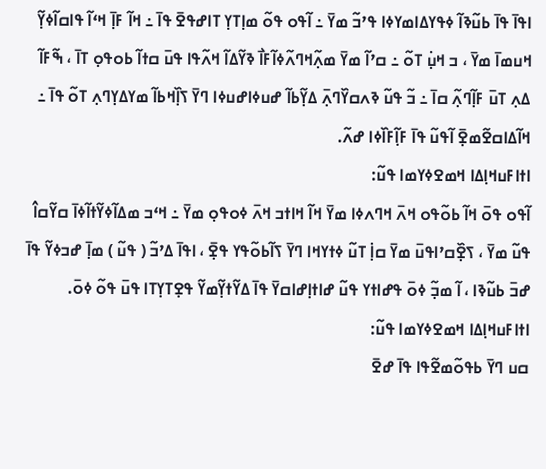ߊߟߊ߫ ߟߊ߫ ߕߎ߬ߢߊ߬ ߦߟߌߡߊߘߌߦߊ ߟߴߏ߬ ߘߌ߫ ߸ ߊ߬ߟߋ ߟߋ߬ ߘߊ߲ߠߌ߲ ߠߊߝߟߐ߫ ߟߊ߫ ߸ ߞߊ߬ ߓߊ߲߫ ߞߵߊ߬ ߟߊߛߊ߬ߦߌ߲߬ ߞߎߘߊ߫ ߘߌ߫ ، ߏ ߞߎ߲߭ ߠߋ߬ ߸ ߛߴߊ߬ ߘߌ߫ ߘߍ߲߬ߞߣߍ߬ߦߊ߬ߓߊ߯ ߢߌ߬ߡߊ߬ ߞߍ߬ߟߊ ߟߎ߫ ߛߙߊ߬ ߕߋߟߋ߲ ߠߊ߫ ، ߒ߬ߓߊ߬ ߡߍ߲ ߠߎ߫ ߓߊ߲߬ߣߍ߲߬ ߛߊ߫ ߸ ߏ߬ ߟߎ߬ ߢߍߛߌ߰ߣߍ߲߫ ߡߌ߲߬ߕߊ߬ ߝߎߦߊߝߎߦߊ ߣߌ߫ ߖߊ߲߰ߞߕߊ߬ ߘߌߡߌ߲ߣߍ߲ ߠߋ߬ ߟߊ߫ ߸ ߞߊ߬ߡߊߛߐ߬ߘߐ߲߫ ߊ߬ߟߎ߬ ߟߊ߫ ߓߊ߲߬ߓߊ߰ߦߊ ߝߍ߬.
ߊߙߊߓߎߞߊ߲ߡߊ ߞߘߐߦߌߘߊ ߟߎ߬:
ߊ߬ߟߋ ߟߋ߫ ߞߊ߬ ߕߋ߬ߟߋ ߞߍ߫ ߞߣߍߦߊ ߘߌ߫ ߞߊ߬ ߞߊߙߏ ߞߍ߫ ߦߋߟߋ߲ ߘߌ߫ ߸ ߞߵߏ ߘߡߊ߬ߦߌ߬ߙߊ߬ߦߊ߫ ߛߌ߬ߛߊ߮ ߟߎ߬ ߘߌ߫ ، ߖߐ߲߰ߛߴߊߟߎ߫ ߘߌ߫ ߛߊ߲߭ ߠߎ߬ ߦߙߌߞߊ ߣߌ߫ ߖߊ߬ߕߋ߬ߟߌ ߟߐ߲߫ ، ߊߟߊ߫ ߡߴߏ߬ ( ߟߎ߬ ) ߘߊ߲߫ ߝߏߦߌ߬ ߟߊ߫ ߝߏ߫ ߕߎ߬ߢߊ ، ߊ߬ ߘߏ߲߬ ߦߋ߫ ߟߝߊߙߌ ߟߎ߬ ߝߊߙߊ߲ߝߊߛߌ߫ ߟߊ߫ ߡߌ߬ߙߌ߲߬ߘߌ߬ ߟߐ߲ߠߌ߲ߠߊ ߟߎ߫ ߟߋ߬ ߦߋ߫.
ߊߙߊߓߎߞߊ߲ߡߊ ߞߘߐߦߌߘߊ ߟߎ߬:
ߛߎ ߣߌ߫ ߕߟߋ߬ߘߐ߬ߟߊ ߟߊ߫ ߝߐ߫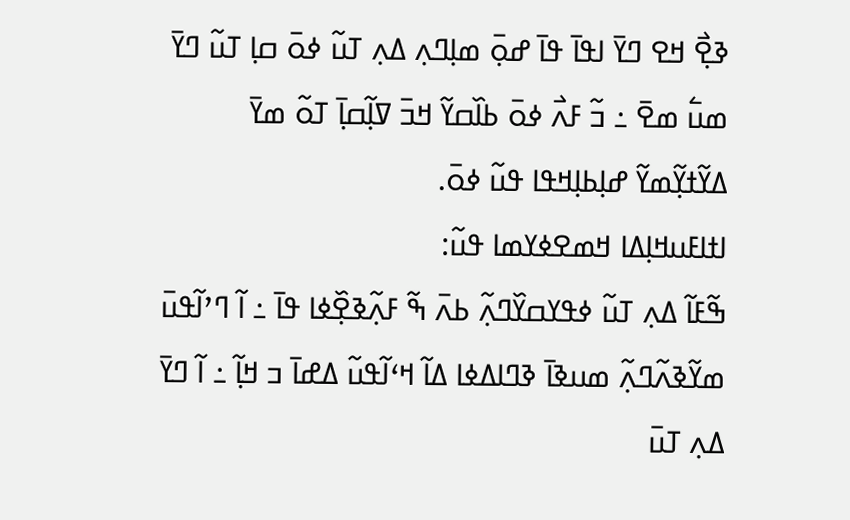ߢߐ߲߯ ߞߐ ߣߌ߫ ߊߟߊ߫ ߟߊ߫ ߝߋ߲߫ ߘߊ߲ߣߍ߲ ߡߍ߲ ߠߎ߬ ߦߋ߫ ߛߊ߲ ߠߎ߬ ߣߌ߫ ߘߎ߱ ߘߐ߫ ߸ ߏ߬ ߓߍ߯ ߦߋ߫ ߕߊ߰ߛߌ߬ ߞߏ߫ ߜߊ߲߬ߛߊ߲߫ ߠߋ߬ ߘߌ߫ ߡߌ߬ߙߌ߲߬ߘߌ߬ ߝߊ߲ߕߊ߲ߞߟߊ ߟߎ߬ ߦߋ߫.
ߊߙߊߓߎߞߊ߲ߡߊ ߞߘߐߦߌߘߊ ߟߎ߬:
ߒ߬ߓߊ߬ ߡߍ߲ ߠߎ߬ ߦߟߌߛߌ߰ߣߍ߲߬ ߕߍ߫ ߒ߬ ߓߍ߲߬ߢߐ߲߰ߦߊ ߟߊ߫ ߸ ߊ߬ ߣߴߊ߬ߟߎ߫ ߘߌ߬ߢߍ߬ߣߍ߲߬ ߘߎߢߊ߫ ߢߣߊߡߦߊ ߡߊ߬ ߞߵߊ߬ߟߎ߬ ߡߝߊ߫ ߏ ߞߊ߲߬ ߸ ߊ߬ ߣߌ߫ ߡߍ߲ ߠߎ߫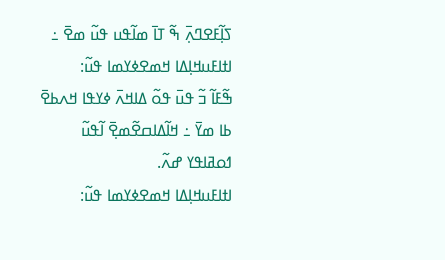ߖߊ߲߬ߓߐߣߍ߲߫ ߒ߬ ߠߊ߫ ߘߊ߬ߟߎ ߟߎ߬ ߘߐ߫ ߸
ߊߙߊߓߎߞߊ߲ߡߊ ߞߘߐߦߌߘߊ ߟߎ߬:
ߒ߬ߓߊ߬ ߏ߬ ߟߎ߫ ߟߋ߬ ߡߊߞߍ߫ ߦߌߟߊ ߞߍߕߐ߫ ߕߊ ߘߌ߫ ߸ ߞߊ߬ߡߊߛߐ߬ߘߐ߲߫ ߊ߬ߟߎ߬ ߗߋߥߊߟߌ ߝߍ߬.
ߊߙߊߓߎߞߊ߲ߡߊ ߞߘߐߦߌߘߊ ߟߎ߬: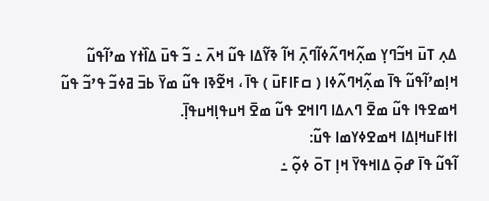ߡߍ߲ ߠߎ߫ ߞߏ߬ߣߌ߲ ߘߍ߲߬ߞߣߍ߬ߦߊ߬ߣߍ߲߫ ߞߊ߬ ߢߌ߬ߡߊ ߟߎ߬ ߞߍ߫ ߸ ߏ߬ ߟߎ߫ ߡߊ߰ߙߌ ߘߴߊ߬ߟߎ߬ ߞߊ߲ߘߴߊ߬ߟߎ߬ ߟߊ߫ ߘߍ߲߬ߞߣߍ߬ߦߊ ( ߛߓߊߓߎ߫ ) ߟߊ߫ ، ߞߐ߬ߢߊ ߟߎ߬ ߘߌ߫ ߕߏ߫ ߥߦߏ߬ ߟߴߏ߬ ߟߎ߬ ߞߘߐߟߊ ߟߎ߬ ߘߐ߫ ߣߍߡߊ ߣߊߞߐ ߟߎ߬ ߘߐ߫ ߞߎߟߊ߲ߞߎߟߊ߲߫.
ߊߙߊߓߎߞߊ߲ߡߊ ߞߘߐߦߌߘߊ ߟߎ߬:
ߊ߬ߟߎ߬ ߟߊ߫ ߝߋ߲߫ ߡߊߞߟߌ߫ ߞߊ߲ ߠߋ߫ ߦߋ߲߬ ߸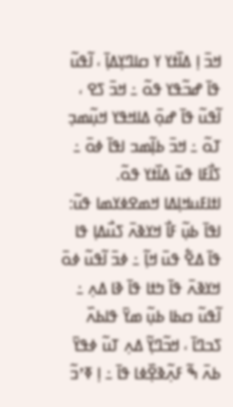ߞߏ߫ ߊ߲ ߡߊ߰ߙߌ ߌ ߛߊߣߌ߲ߡߊ߲߫ ، ߊ߬ߟߎ߬ ߟߊ߫ ߝߏ߬ߟߌ ߟߋ߬ ߸ ߞߏ߫ ߖߐ ، ߊ߬ߟߎ߬ ߟߊ߫ ߝߋ߲߫ ߡߊߞߟߌ ߞߎ߲߬ߘߏ߲ ߠߋ߬ ߸ ߞߏ߫ ߕߊ߲߬ߘߏ ߊߟߊ߫ ߦߋ߫ ߸ ߖߊ߯ߓߊ ߟߎ߫ ߡߊ߰ߙߌ ߟߋ߬.
ߊߙߊߓߎߞߊ߲ߡߊ ߞߘߐߦߌߘߊ ߟߎ߬:
ߊߟߊ߫ ߕߎ߲߬ ߓߊ߯ ߞߌߢߍ߫ ߖߎ߯ߡߊ߲ ߟߊ ߟߊ߫ ߡߐ߱ ߟߎ߫ ߞߊ߲߬ ߸ ߦߏ߫ ߊ߬ߟߎ߬ ߦߋ߫ ߞߌߢߍ߫ ߟߊ߫ ߤߙߊ ߟߊ߫ ߢߊ ߡߍ߲ ߸ ߊ߬ߟߎ߬ ߛߕߊ ߕߎ߲߬ ߘߌ߫ ߟߊߕߍ߰ ߖߏߣߊ߫ ، ߞߏ߬ߣߌ߲߬ ߡߍ߲ ߠߎ߬ ߦߟߌ߫ ߕߍ߫ ߒ߬ ߓߍ߲߬ߢߐ߲߰ߦߊ ߟߊ߫ ߸ ߊ߲ ߧߴߏ߬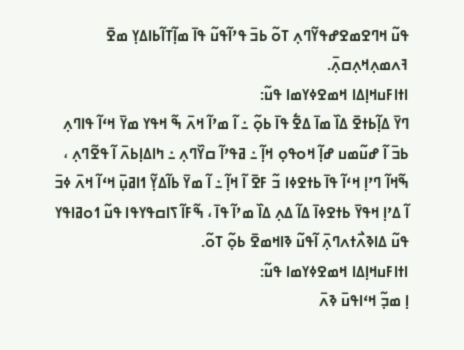ߟߎ߬ ߞߣߐߘߐߝߟߌ߬ߣߍ߲ ߠߋ߬ ߕߏ߫ ߟߴߊ߬ߟߎ߬ ߟߊ߫ ߘߊ߲߬ߠߊ߬ߕߊߡߌ߲ ߘߐ߫ ߔߍߘߍ߲ߞߍ߲ߛߍ߲߫.
ߊߙߊߓߎߞߊ߲ߡߊ ߞߘߐߦߌߘߊ ߟߎ߬:
ߣߌ߫ ߡߊ߲߬ߕߙߐ߫ ߡߊ߰ ߘߊ߫ ߡߐ߱ ߟߊ߫ ߕߋ߲߬ ߸ ߊ߬ ߘߴߊ߬ ߞߍ߫ ߒ߬ ߞߟߌ ߘߌ߫ ߞߵߊ߬ ߟߊߣߍ߲ ߕߏ߫ ߊ߬ ߝߎ߬ߘߎ ߝߊ߲߬ ߞߋߟߋ߲ ߞߊ߲߬ ߸ ߥߟߴߊ߬ ߛߌ߰ߣߍ߲ ߸ ߤߊߡߊ߲ߕߍ߫ ߊ߬ ߟߐ߬ߣߍ߲ ، ߒ߬ߞߊ߬ ߣߴߊ߲ ߞߵߊ߬ ߟߊ߫ ߕߙߐߦߊ ߏ߬ ߓߐ߫ ߊ߬ ߞߊ߲߬ ߸ ߊ߬ ߘߌ߫ ߕߊ߬ߡߌ߲߬ ߗߊߥߎ߲߫ ߞߵߊ߬ ߞߍ߫ ߦߏ߫ ߊ߬ ߡߴߊ߲ ߞߟߌ߫ ߕߙߐߦߊ߫ ߡߊ߬ ߡߍ߲ ߡߊ߰ ߘߴߊ߬ ߟߊ߫ ، ߒ߬ߓߊ߬ ߖߊߛߟߌߟߊ ߟߎ߬ ߗߋߥߊߟߌ ߟߎ߬ ߡߊߢߍ߯ߙߍߣߍ߲߫ ߊ߬ߟߎ߬ ߢߊߞߘߐ߫ ߕߋ߲߬ ߠߋ߬.
ߊߙߊߓߎߞߊ߲ߡߊ ߞߘߐߦߌߘߊ ߟߎ߬:
ߊ߲ ߘߏ߲߬ ߞߵߊߟߎ߫ ߢߍ߫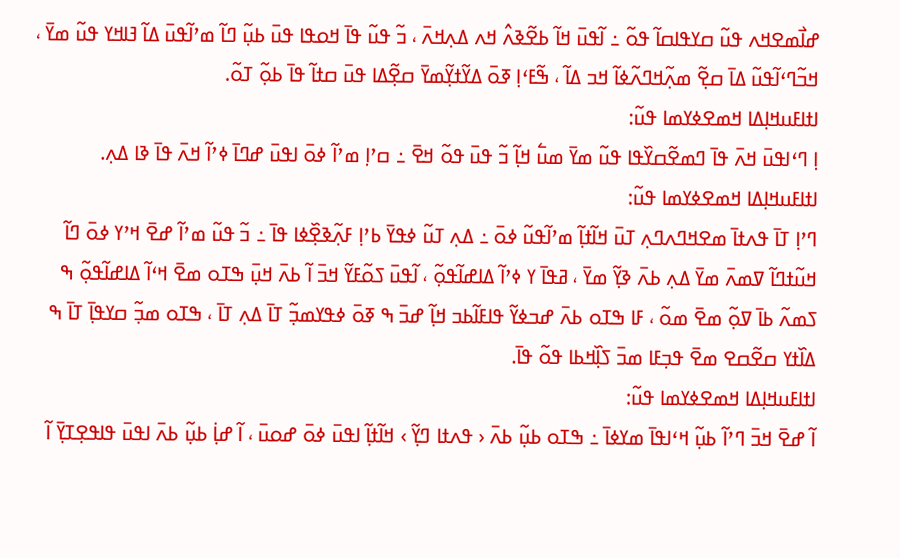ߝߊ߯ߘߐߞߍ ߟߎ߬ ߛߌߟߊߛߊ߬ ߟߋ߬ ߸ ߊ߬ߟߎ߫ ߞߊ߬ ߕߐ߬ߢߍ߮ ߞߍ ߡߍ߲ߞߍ߫ ، ߏ߬ ߟߎ߬ ߟߊ߫ ߞߋߟߊ ߟߎ߫ ߕߎ߲߬ ߣߊ߬ ߘߴߊ߬ߟߎ߫ ߡߊ߬ ߔߊߞߌ ߟߎ߬ ߘߌ߫ ، ߞߏ߬ߣߵߊ߬ߟߎ߬ ߡߊ߫ ߛߐ߲߬ ߘߍ߲߬ߞߣߍ߬ߦߊ߬ ߞߏ ߡߊ߬ ، ߒ߬ߓߵߊ߲ ߧߋ߫ ߡߌ߬ߙߌ߲߬ߘߌ߫ ߛߐ߲߬ߡߊ ߟߎ߫ ߛߙߊ߬ ߟߊ߫ ߕߋ߲߬ ߠߋ߬.
ߊߙߊߓߎߞߊ߲ߡߊ ߞߘߐߦߌߘߊ ߟߎ߬:
ߊ߲ ߣߵߊߟߎ߫ ߞߍ߫ ߟߊ߫ ߣߘߐ߬ߛߌ߰ߟߊ ߟߎ߬ ߘߌ߫ ߘߎ߱ ߞߊ߲߬ ߏ߬ ߟߎ߫ ߟߋ߬ ߞߐ߫ ߸ ߛߴߊ߲ ߘߴߊ߬ ߦߋ߫ ߊߟߎ߫ ߝߣߊ߫ ߦߴߊ߬ ߞߍ߫ ߟߊ߫ ߢߊ ߡߍ߲.
ߊߙߊߓߎߞߊ߲ߡߊ ߞߘߐߦߌߘߊ ߟߎ߬:
ߣߴߊ߲ ߠߊ߫ ߟߍߙߊ߫ ߘߐߞߣߍߣߍ߲ ߠߎ߫ ߞߊ߬ߙߊ߲߬ ߘߴߊ߬ߟߎ߬ ߦߋ߫ ߸ ߡߍ߲ ߠߎ߬ ߦߟߌ߫ ߕߴߊ߲ ߓߍ߲߬ߢߐ߲߰ߦߊ ߟߊ߫ ߸ ߏ߬ ߟߎ߬ ߘߴߊ߬ ߝߐ߫ ߞߴߌ ߦߋ߫ ߣߊ߬ ߞߎ߬ߙߣߊ߬ ߜߘߍ߫ ߘߌ߫ ߡߍ߲ ߕߍ߫ ߢߌ߲߬ ߘߌ߫ ، ߥߟߊ߫ ߌ ߦߴߊ߬ ߡߊߝߊ߬ߟߋ߲߬ ، ߊ߬ߟߎ߫ ߖߋ߬ߓߌ߬ ߞߏ߫ ߊ߬ ߕߍ߫ ߞߎ߲߫ ߒߠߋ ߘߐ߫ ߞߵߊ߬ ߡߊߝߊ߬ߟߋ߲߬ ߒ ߖߘߍ߬ ߕߊ߫ ߜߋ߲߬ ߘߐ߫ ߘߋ߬ ، ߓߊ ߒߠߋ ߕߍ߫ ߝߏߦߌ߬ ߟߊߓߊ߬ߕߏ ߞߊ߲߬ ߝߏ߫ ߒ ߧߋ߫ ߦߟߌߘߏ߲߬ ߠߊ߫ ߡߍ߲ ߠߊ߫ ، ߒߠߋ ߘߏ߲߬ ߛߌߟߊ߲߫ ߠߊ߫ ߒ ߡߊ߰ߙߌ ߛߐ߬ߛߐ ߘߐ߫ ߟߏ߲ߓߊ ߘߏ߫ ߖߊ߲߰ߞߕߊ ߟߋ߬ ߟߊ߫.
ߊߙߊߓߎߞߊ߲ߡߊ ߞߘߐߦߌߘߊ ߟߎ߬:
ߊ߬ ߝߐ߫ ߞߏ߫ ߣߴߊ߬ ߕߎ߲߬ ߞߵߊߟߊ߫ ߘߌߦߊ߫ ߸ ߒߠߋ ߕߎ߲߬ ߕߍ߫ ‹ ߟߍߙߊ ߣߌ߲߬ › ߞߊ߬ߙߊ߲߬ ߊߟߎ߫ ߦߋ߫ ߝߋߎ߫ ، ߊ߬ ߝߊ߲߭ ߕߎ߲߬ ߕߍ߫ ߊߟߎ߫ ߟߊߟߐ߲ߠߌ߲߫ ߊ߬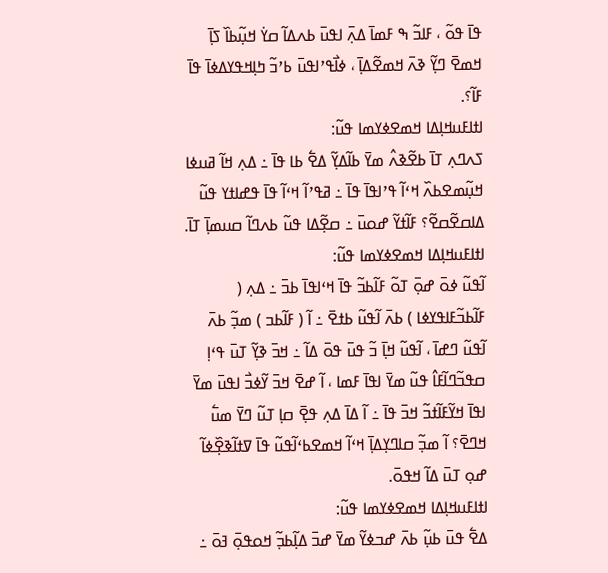ߟߊ߫ ߟߋ߬ ، ߓߊߏ߬ ߒ ߓߘߊ߫ ߡߍ߲߫ ߊߟߎ߫ ߕߍߡߊ߬ ߛߌ߭ ߞߎ߲߬ߕߊ߰ ߖߊ߲߫ ߞߘߐ߫ ߣߌ߲߬ ߢߍ߫ ߞߘߐ߬ߡߊ߲߫ ، ߦߊ߯ߟߴߊߟߎ߫ ߕߴߏ߬ ߤߊ߲ߞߟߌߡߦߊ߫ ߟߊ߫ ߓߊ߬؟.
ߊߙߊߓߎߞߊ߲ߡߊ ߞߘߐߦߌߘߊ ߟߎ߬:
ߖߍߣߍ߲ ߠߊ߫ ߕߐ߬ߢߍ߮ ߘߌ߫ ߕߊ߬ߡߌ߲߬ ߡߐ߱ ߕߊ ߟߊ߫ ߸ ߡߍ߲ ߞߊ߬ ߥߎߦߊ ߞߎ߲߬ߘߐߕߍ߰ ߞߵߊ߬ ߟߴߊߟߊ߫ ߟߊ߫ ߸ ߥߟߴߊ߬ ߞߵߊ߬ ߟߊ߫ ߟߝߊߙߌ ߟߎ߬ ߡߊߛߐ߬ߛߐ߬؟ ߓߊ߬ߙߌ߬ ߝߋߎ߫ ߸ ߛߐ߲߬ߡߊ ߟߎ߬ ߕߍߣߊ߬ ߛߎߘߊ߲߫ ߠߊ߫.
ߊߙߊߓߎߞߊ߲ߡߊ ߞߘߐߦߌߘߊ ߟߎ߬:
ߊ߬ߟߎ߬ ߦߋ߫ ߝߋ߲߫ ߠߋ߬ ߓߊ߬ߕߏ߬ ߟߊ߫ ߞߵߊߟߊ߫ ߕߏ߫ ߸ ߡߍ߲ ( ߓߊ߬ߕߏ߬ߓߊߟߌߦߊ ) ߕߍ߫ ߊ߬ߟߎ߬ ߕߙߐ߫ ߸ ߊ߬ ( ߓߊ߬ߕߏ ) ߘߏ߲߬ ߕߍ߫ ߊ߬ߟߎ߬ ߣߝߊ߫ ، ߊ߬ߟߎ߬ ߞߊ߲߫ ߏ߬ ߟߎ߫ ߟߋ߫ ߡߊ߬ ߸ ߞߏ߫ ߢߌ߲߬ ߠߎ߫ ߟߵߊ߲ ߛߟߏ߬ߣߊ߬ߓߊ߮ ߟߎ߬ ߘߌ߫ ߊߟߊ߫ ߓߘߊ ، ߊ߬ ߝߐ߫ ߞߏ߫ ߌ߬ߦߏ߯ ߊߟߎ߫ ߘߌ߫ ߊߟߊ߫ ߞߌ߬ߓߊ߬ߙߏ߬ ߞߏ߫ ߟߊ߫ ߸ ߊ߬ ߡߊ߫ ߡߍ߲ ߟߐ߲߫ ߛߊ߲ ߠߎ߬ ߣߌ߫ ߘߎ߱ ߞߣߐ߫؟ ߊ߬ ߘߏ߲߬ ߛߊߣߌ߲ߡߊ߲߫ ߞߵߊ߬ ߞߘߐߕߵߊ߬ߟߎ߬ ߟߊ߫ ߜߙߊ߬ߢߐ߲߰ߦߊ߬ ߝߋ߲ ߠߎ߫ ߡߊ߬ ߞߟߋ߫.
ߊߙߊߓߎߞߊ߲ߡߊ ߞߘߐߦߌߘߊ ߟߎ߬:
ߡߐ߱ ߟߎ߫ ߕߎ߲߬ ߕߍ߫ ߝߏߦߌ߬ ߘߌ߫ ߝߏ߫ ߡߊ߲߬ߕߏ߲߬ ߞߋߟߋ߲߫ ߔߋ߫ ߸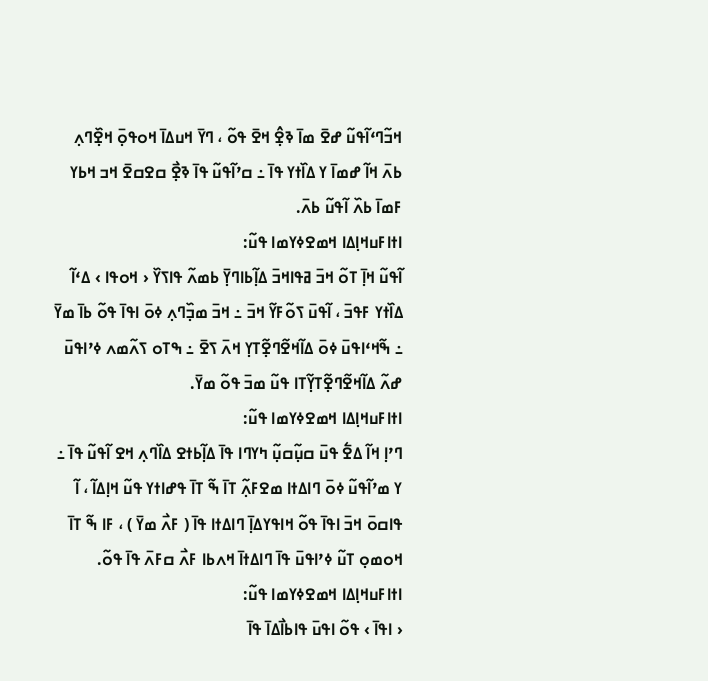ߞߏ߬ߣߵߊ߬ߟߎ߬ ߝߐ߫ ߘߊ߫ ߢߐ߲߮ ߞߐ߫ ߟߋ߬ ، ߣߌ߫ ߞߎߡߊ߫ ߞߋߟߋ߲߫ ߞߐ߲߰ߣߍ߲ ߕߍ߫ ߞߊ߬ ߝߘߊ߫ ߌ ߡߊ߰ߙߌ ߟߊ߫ ߸ ߛߴߊ߬ߟߎ߬ ߟߊ߫ ߢߐ߲߯ ߛߐߛߐ߫ ߞߏ ߞߕߌ ߓߘߊ߫ ߕߍ߰ ߊ߬ߟߎ߬ ߕߍ߫.
ߊߙߊߓߎߞߊ߲ߡߊ ߞߘߐߦߌߘߊ ߟߎ߬:
ߊ߬ߟߎ߬ ߞߊ߲߫ ߠߋ߬ ߞߏ߫ ߥߟߊߞߏ߫ ߡߊ߲߬ߕߊߣߌ߲߫ ߕߘߍ߬ ߟߊߖߌ߰ ‹ ߞߋߟߊ › ߡߵߊ߬ ߡߊ߰ߙߌ ߓߟߏ߫ ، ߊ߬ߟߎ߫ ߖߋ߬ߓߌ߬ ߞߏ߫ ߸ ߞߏ߫ ߘߏ߲߰ߣߍ߲ ߦߋ߫ ߊߟߊ߫ ߟߋ߬ ߕߊ߫ ߘߌ߫ ߸ ߒ߬ߞߵߊߟߎ߫ ߦߋ߫ ߡߊ߬ߞߐ߬ߣߐ߲߬ߠߌ߲ ߞߍ߫ ߖߐ߫ ߸ ߒߠߋ ߖߍ߬ߘߍ ߦߴߊߟߎ߫ ߝߍ߬ ߡߊ߬ߞߐ߬ߣߐ߲߬ߠߌ߲߬ߠߊ ߟߎ߬ ߘߏ߫ ߟߋ߬ ߘߌ߫.
ߊߙߊߓߎߞߊ߲ߡߊ ߞߘߐߦߌߘߊ ߟߎ߬:
ߣߴߊ߲ ߞߊ߬ ߡߐ߱ ߟߎ߫ ߛߎ߲߬ߛߎ߲߬ ߤߌߣߊ ߟߊ߫ ߡߊ߲߬ߕߙߐ ߡߊ߰ߣߍ߲ ߞߐ ߊ߬ߟߎ߬ ߟߊ߫ ߸ ߌ ߘߴߊ߬ߟߎ߬ ߦߋ߫ ߣߊߡߙߊ ߘߐߓߍ߲߬ ߠߊ߫ ߒ߬ ߠߊ߫ ߟߝߊߙߌ ߟߎ߬ ߞߊ߲ߡߊ߬ ، ߊ߬ ߟߊߛߋ߫ ߞߏ߫ ߊߟߊ߫ ߟߋ߬ ߞߊߟߌߡߊ߲߫ ߣߊߡߙߊ ߟߊ߫ ( ߓߍ߯ ߘߌ߫ ) ، ߓߊ ߒ߬ ߠߊ߫ ߞߋߘߋ߲ ߠߎ߬ ߦߴߊߟߎ߫ ߟߊ߫ ߣߊߡߙߊ߫ ߞߍߕߊ ߓߍ߯ ߛߓߍ߫ ߟߊ߫ ߟߋ߬.
ߊߙߊߓߎߞߊ߲ߡߊ ߞߘߐߦߌߘߊ ߟߎ߬:
‹ ߊߟߊ߫ › ߟߋ߬ ߊߟߎ߫ ߟߊߕߊ߯ߡߊ߫ ߟߊ߫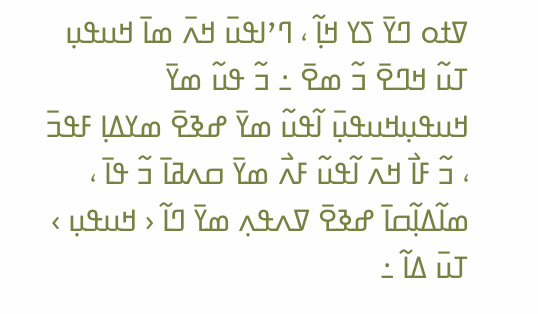ߜߙߋ ߣߌ߫ ߖߌ ߞߊ߲߬ ، ߣߴߊߟߎ߫ ߞߍ߫ ߘߊ߫ ߞߎߟߎ߲ ߠߎ߬ ߞߣߐ߫ ߏ߬ ߘߐ߫ ߸ ߏ߬ ߟߎ߬ ߘߌ߫ ߞߎߟߎ߲ߞߎߟߎ߲߫ ߊ߬ߟߎ߬ ߘߌ߫ ߝߢߐ߫ ߘߌߡߊ߲ ߓߟߏ߫ ، ߏ߬ ߓߊ߯ ߞߍ߫ ߊ߬ߟߎ߬ ߓߍ߯ ߘߌ߫ ߛߍߥߊ߫ ߏ߬ ߟߊ߫ ، ߘߊ߬ߡߊ߲߬ߛߊ߫ ߝߢߐ߫ ߜߍߟߍ߲ ߘߌ߫ ߣߊ߬ ‹ ߞߎߟߎ߲ › ߠߎ߫ ߡߊ߬ ߸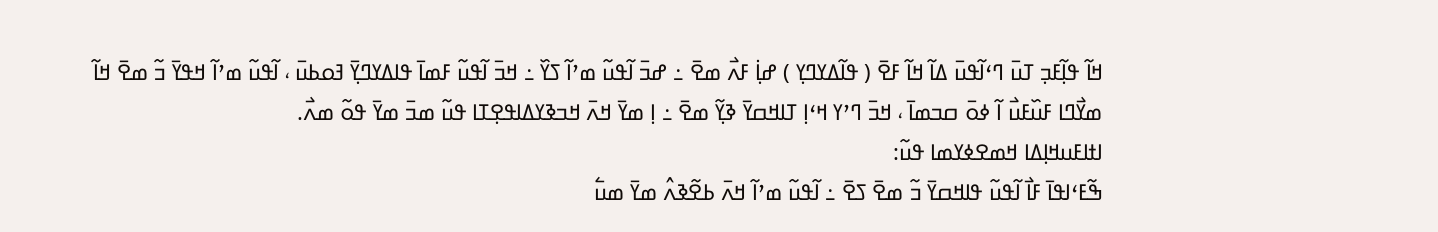ߞߊ߬ ߟߊ߲߬ߓߏ߲ ߠߎ߫ ߣߵߊ߬ߟߎ߫ ߡߊ߬ ߞߊ߬ ߓߐ߫ ( ߟߊ߬ߡߌߣߌ߲ ) ߝߊ߲߭ ߓߍ߯ ߘߐ߫ ߸ ߝߏ߫ ߊ߬ߟߎ߬ ߘߴߊ߬ ߖߌ߰ ߸ ߞߏ߫ ߊ߬ߟߎ߬ ߓߘߊ߫ ߟߊߡߌߣߌ߲߫ ߔߋߕߎ߫ ، ߊ߬ߟߎ߬ ߘߴߊ߬ ߞߟߌ߫ ߏ߬ ߘߐ߫ ߞߊ߬ ߘߌ߯ߣߊ ߓߎ߰ߓߎ߯ ߊ߬ ߦߋ߫ ߛߏߘߊ߫ ، ߞߏ߫ ߣߴߌ ߞߵߊ߲ ߠߊߞߛߌ߫ ߢߌ߲߬ ߘߐ߫ ߸ ߊ߲ ߘߌ߫ ߞߍ߫ ߞߏߢߌߡߊߟߐ߲ߠߊ ߟߎ߬ ߘߏ߫ ߘߌ߫ ߟߋ߬ ߘߍ߯.
ߊߙߊߓߎߞߊ߲ߡߊ ߞߘߐߦߌߘߊ ߟߎ߬:
ߒ߬ߓߵߊߟߊ߫ ߓߊ߯ ߊ߬ߟߎ߬ ߟߊߞߛߌ߫ ߏ߬ ߘߐ߫ ߖߐ߫ ߸ ߊ߬ߟߎ߬ ߘߴߊ߬ ߞߍ߫ ߕߐ߬ߢߍ߮ ߘߌ߫ ߘߎ߱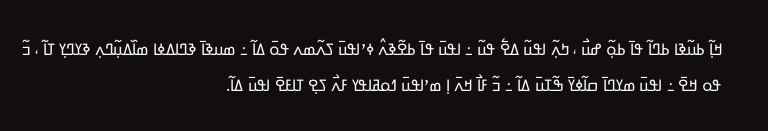ߞߊ߲߬ ߕߎ߬ߢߊ ߕߣߊ߬ ߟߊ߫ ߕߋ߲߬ ߝߎ߯ ، ߤߍ߲߬ ߊߟߎ߬ ߡߐ߱ ߟߎ߬ ߸ ߊߟߎ߫ ߟߊ߫ ߕߐ߬ߢߍ߮ ߦߴߊߟߎ߫ ߖߍ߬ߘߍ ߟߋ߫ ߡߊ߬ ߸ ߘߎߢߊ߫ ߢߣߊߡߦߊ ߘߊ߰ߡߎ߲߬ߣߍ߲ ߢߌߣߌ߲ ߠߊ߬ ، ߏ߬ ߟߋ ߞߐ߫ ߸ ߊߟߎ߫ ߘߌߣߊ߫ ߛߊ߬ߦߌ߫ ߒ߬ߠߎ߫ ߡߊ߬ ߸ ߏ߬ ߓߊ߯ ߞߍ߫ ߊ߲ ߘߴߊߟߎ߫ ߗߋߥߊߟߌ ߓߍ߯ ߖߐ߲ ߠߊߓߐ߫ ߊߟߎ߫ ߡߊ߬.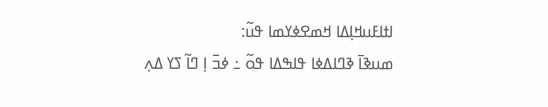ߊߙߊߓߎߞߊ߲ߡߊ ߞߘߐߦߌߘߊ ߟߎ߬:
ߘߎߢߊ߫ ߢߣߊߡߦߊ ߟߊߒߡߊ ߟߋ߬ ߸ ߦߏ߫ ߊ߲ ߣߊ߬ ߖߌ ߡߍ߲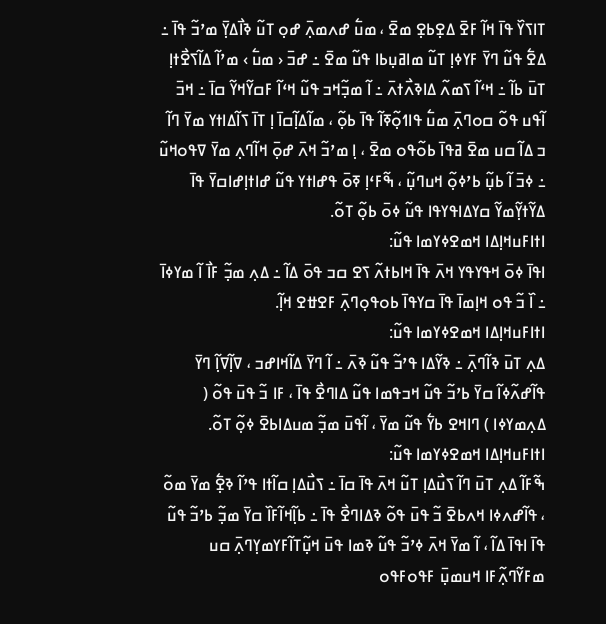ߠߊߖߌ߰ ߟߊ߫ ߞߊ߬ ߓߐ߫ ߡߐ߲ߕߐ߲ ߘߐ߫ ، ߘߎ߱ ߝߍߘߍ߲߫ ߝߋ߲ ߠߎ߬ ߢߊ߯ߡߌ߲߫ ߘߴߏ߬ ߟߊ߫ ߸ ߡߐ߱ ߟߎ߬ ߣߌ߫ ߓߌߦߊ߲ ߠߎ߬ ߘߊߥߎ߲ߕߊ ߟߎ߬ ߘߐ߫ ߸ ߝߏ߫ ‹ ߘߎ߱ › ߘߴߊ߬ ߡߊ߬ߖߐ߯ߙߊ߲ ߠߎ߫ ߕߊ߬ ߸ ߞߵߊ߬ ߖߘߍ߬ ߡߊߢߍ߯ߙߍ߫ ߸ ߊ߬ ߘߏ߲߬ߞߏ ߟߎ߬ ߞߵߊ߬ ߓߛߌ߬ߞߌ߬ ߛߊ߫ ߸ ߞߏ߫ ߊ߬ߟߎ ߟߋ߬ ߛߋߣߍ߲߫ ߘߎ߱ ߟߊߗߋ߲߬ߧߊ߬ ߟߊ߫ ߕߋ߲߬ ، ߘߊ߬ߡߊ߲߬ߛߊ߫ ߊ߲ ߠߊ߫ ߖߊ߬ߡߊߙߌ ߘߌ߫ ߣߊ߬ ߏ ߡߊ߬ ߛߎ ߘߐ߫ ߥߟߊ߫ ߕߋ߬ߟߋ ߘߐ߫ ، ߊ߲ ߘߴߏ߬ ߞߍ߫ ߝߋ߲߫ ߞߊ߬ߣߍ߲ ߘߌ߫ ߜߟߋߞߎ߬ ߸ ߦߏ߫ ߊ߬ ߕߎ߲߬ ߕߴߦߋ߲߬ ߞߎߣߎ߲߬ ، ߒ߬ߓߵߊ߲ ߧߋ߫ ߟߝߊߙߌ ߟߎ߬ ߝߊߙߊ߲ߝߊߛߌ߫ ߟߊ߫ ߡߌ߬ߙߌ߲߬ߘߌ߬ ߛߌߡߊߟߌߟߊ ߟߎ߬ ߦߋ߫ ߕߋ߲߬ ߠߋ߬.
ߊߙߊߓߎߞߊ߲ߡߊ ߞߘߐߦߌߘߊ ߟߎ߬:
ߊߟߊ߫ ߦߋ߫ ߞߟߌߟߌ ߞߍ߫ ߟߊ߫ ߞߊߕߙߍ߬ ߖߐ ߛߏ ߟߋ߫ ߡߊ߬ ߸ ߡߍ߲ ߘߏ߲߬ ߓߊ߯ ߊ߬ ߘߌߦߊ߫ ߸ ߊ߰ ߏ߬ ߟߋ ߞߊ߲ߘߊ߫ ߟߊ߫ ߛߌߟߊ߫ ߕߋߟߋ߲ߣߍ߲߫ ߓߐߚߐ ߞߊ߲߬.
ߊߙߊߓߎߞߊ߲ߡߊ ߞߘߐߦߌߘߊ ߟߎ߬:
ߡߍ߲ ߠߎ߫ ߢߊ߬ߣߍ߲߫ ߸ ߢߌ߬ߡߊ ߟߴߏ߬ ߟߎ߬ ߢߍ߫ ߸ ߊ߬ ߣߌ߫ ߡߊ߬ߞߊߝߏ ، ߜߊ߲߬ߜߊ߲߬ ߣߌ߫ ߟߊ߬ߝߍ߬ߦߊ߬ ߛߌ߫ ߕߴߏ߬ ߟߎ߬ ߞߏߟߘߊ ߟߎ߬ ߡߊߣߐ߯ ߟߊ߫ ، ߓߊ ߏ߬ ߟߎ߫ ߟߋ߬ ( ߡߍ߲ߘߌߦߊ ) ߣߊߞߐ ߕߌ߱ ߟߎ߬ ߘߌ߫ ، ߊ߬ߟߎ߫ ߘߏ߲߬ ߘߎߡߊߕߐ߫ ߦߋ߲߬ ߠߋ߬.
ߊߙߊߓߎߞߊ߲ߡߊ ߞߘߐߦߌߘߊ ߟߎ߬:
ߒ߬ߓߊ߬ ߡߍ߲ ߠߎ߫ ߣߊ߬ ߖߎ߯ߡߊ߲ ߠߎ߬ ߞߍ߫ ߟߊ߫ ߛߊ߫ ߸ ߖߎ߯ߡߊ߲ ߛߊ߬ߙߊ ߟߴߊ߬ ߢߐ߲߱ ߘߌ߫ ߘߋ߬ ، ߟߊ߬ߝߍߦߊ ߞߍߕߐ߫ ߏ߬ ߟߎ߫ ߟߋ߬ ߢߡߊߣߐ߯ ߟߊ߫ ߸ ߕߊ߲߬ߞߊ߬ߓߊ߰ ߛߌ߫ ߘߏ߲߬ ߕߴߏ߬ ߟߎ߬ ߟߊ߫ ߊߟߊ߫ ߡߊ߬ ، ߊ߬ ߘߌ߫ ߞߍ߫ ߦߴߏ߬ ߟߎ߬ ߢߘߊ ߟߎ߫ ߞߎ߲߬ߠߊ߬ߓߌߘߌ߲ߣߍ߲߫ ߛߎ ߘߓߌ߬ߣߍ߲߬ߓߊ ߞߎߘߎ߲߫ ߓߟߋߓߟߋ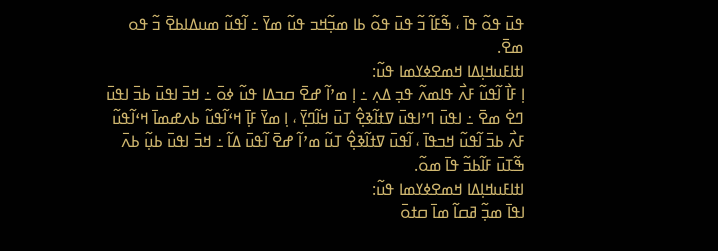ߟߎ߫ ߟߋ߬ ߟߊ߫ ، ߒ߬ߓߊ߬ ߏ߬ ߟߎ߫ ߟߋ߬ ߕߊ ߘߏ߲߬ߞߏ ߟߎ߬ ߘߌ߫ ߸ ߊ߬ߟߎ߬ ߘߎߡߊߕߐ߫ ߏ߬ ߟߋ ߘߐ߫.
ߊߙߊߓߎߞߊ߲ߡߊ ߞߘߐߦߌߘߊ ߟߎ߬:
ߊ߲ ߓߊ߯ ߊ߬ߟߎ߬ ߓߍ߯ ߟߊߘߍ߬ ߟߏ߲ ߡߍ߲ ߸ ߊ߲ ߘߴߊ߬ ߝߐ߫ ߛߏߡߊ ߟߎ߬ ߦߋ߫ ߸ ߞߏ߫ ߊߟߎ߫ ߕߏ߫ ߊߟߎ߫ ߣߐ߭ ߘߐ߫ ߸ ߊߟߎ߫ ߣߴߊߟߎ߫ ߜߙߊ߬ߢߐ߲߮ ߠߎ߫ ߞߊ߬ߣߌ߲߫ ، ߊ߲ ߘߌ߫ ߓߊ߲߫ ߞߵߊ߬ߟߎ߬ ߕߍߝߘߊ߫ ߞߵߊ߬ߟߎ߬ ߓߍ߯ ߕߏ߫ ߊ߬ߟߎ߬ ߞߏߟߊ߫ ، ߊ߬ߟߎ߫ ߜߙߊ߬ߢߐ߲߮ ߠߎ߬ ߘߴߊ߬ ߝߐ߫ ߊ߬ߟߎ߫ ߡߊ߬ ߸ ߞߏ߫ ߊߟߎ߫ ߕߎ߲߬ ߕߍ߫ ߒ߬ߠߎ߫ ߓߊ߬ߕߏ߬ ߟߊ߫ ߘߋ߬.
ߊߙߊߓߎߞߊ߲ߡߊ ߞߘߐߦߌߘߊ ߟߎ߬:
ߊߟߊ߫ ߘߏ߲߬ ߥߛߊ߬ ߘߊ߫ ߛߙߋ߫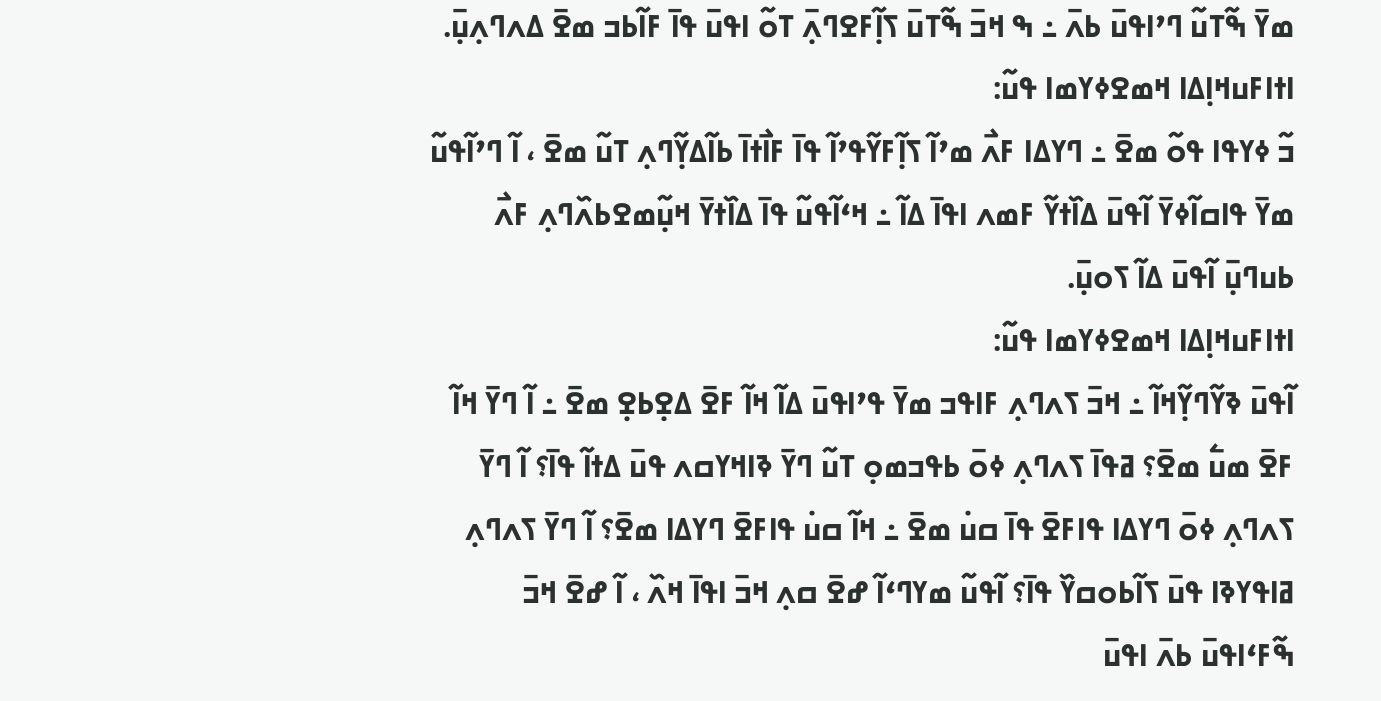ߘߌ߫ ߒ߬ߠߎ߬ ߣߴߊߟߎ߫ ߕߍ߫ ߸ ߒ ߞߏ߫ ߒ߬ߠߎ߫ ߖߊ߲߬ߓߐߣߍ߲߫ ߠߋ߬ ߊߟߎ߫ ߟߊ߫ ߓߊ߬ߕߏ ߘߐ߫ ߡߍߣߍ߲ߎ߲߫.
ߊߙߊߓߎߞߊ߲ߡߊ ߞߘߐߦߌߘߊ ߟߎ߬:
ߏ߬ ߦߌߟߊ ߟߋ߬ ߘߐ߫ ߸ ߣߌߡߊ ߓߍ߯ ߘߴߊ߬ ߖߊ߲߬ߓߌ߬ߟߴߊ߬ ߟߊ߫ ߓߊ߯ߙߊ߫ ߕߊ߬ߡߌ߲߬ߣߍ߲ ߠߎ߬ ߘߐ߫ ، ߊ߬ ߣߴߊ߬ߟߎ߬ ߘߌ߫ ߟߊߛߊ߬ߦߌ߫ ߊ߬ߟߎ߫ ߡߊ߰ߙߌ߬ ߓߘߍ ߊߟߊ߫ ߡߊ߬ ߸ ߞߵߊ߬ߟߎ߬ ߟߊ߫ ߡߊ߰ߙߌ߫ ߞߎ߲߬ߘߐߕߍ߰ߣߍ߲ ߓߍ߯ ߕߎߣߎ߲߫ ߊ߬ߟߎ߫ ߡߊ߬ ߖߋߎ߲߫.
ߊߙߊߓߎߞߊ߲ߡߊ ߞߘߐߦߌߘߊ ߟߎ߬:
ߊ߬ߟߎ߫ ߢߌ߬ߣߌ߲߬ߞߊ߬ ߸ ߞߏ߫ ߖߍߣߍ߲ ߓߊߟߏ ߘߌ߫ ߟߴߊߟߎ߫ ߡߊ߬ ߞߊ߬ ߓߐ߫ ߡߐ߲ߕߐ߲ ߘߐ߫ ߸ ߊ߬ ߣߌ߫ ߞߊ߬ ߓߐ߫ ߘߎ߱ ߘߐ߫؟ ߥߟߊ߫ ߖߍߣߍ߲ ߦߋ߫ ߕߟߏߘߋ߲ ߠߎ߬ ߣߌ߫ ߢߊߞߌߛߍ ߟߎ߫ ߡߙߊ߬ ߟߊ߫؟ ߊ߬ ߣߌ߫ ߖߍߣߍ߲ ߦߋ߫ ߣߌߡߊ ߟߊߓߐ߫ ߟߊ߫ ߛߎ߭ ߘߐ߫ ߸ ߞߊ߬ ߛߎ߭ ߟߊߓߐ߫ ߣߌߡߊ ߘߐ߫؟ ߊ߬ ߣߌ߫ ߖߍߣߍ߲ ߥߊߟߌߢߊ ߟߎ߫ ߖߊ߬ߕߋߛߌ߰ ߟߊ߫؟ ߊ߬ߟߎ߬ ߘߌߣߵߊ߬ ߝߐ߫ ߛߍ߲ ߞߏ߫ ߊߟߊ߫ ߞߍ߰ ، ߊ߬ ߝߐ߫ ߞߏ߫ ߒ߬ߓߵߊߟߎ߫ ߕߍ߫ ߊߟߎ߫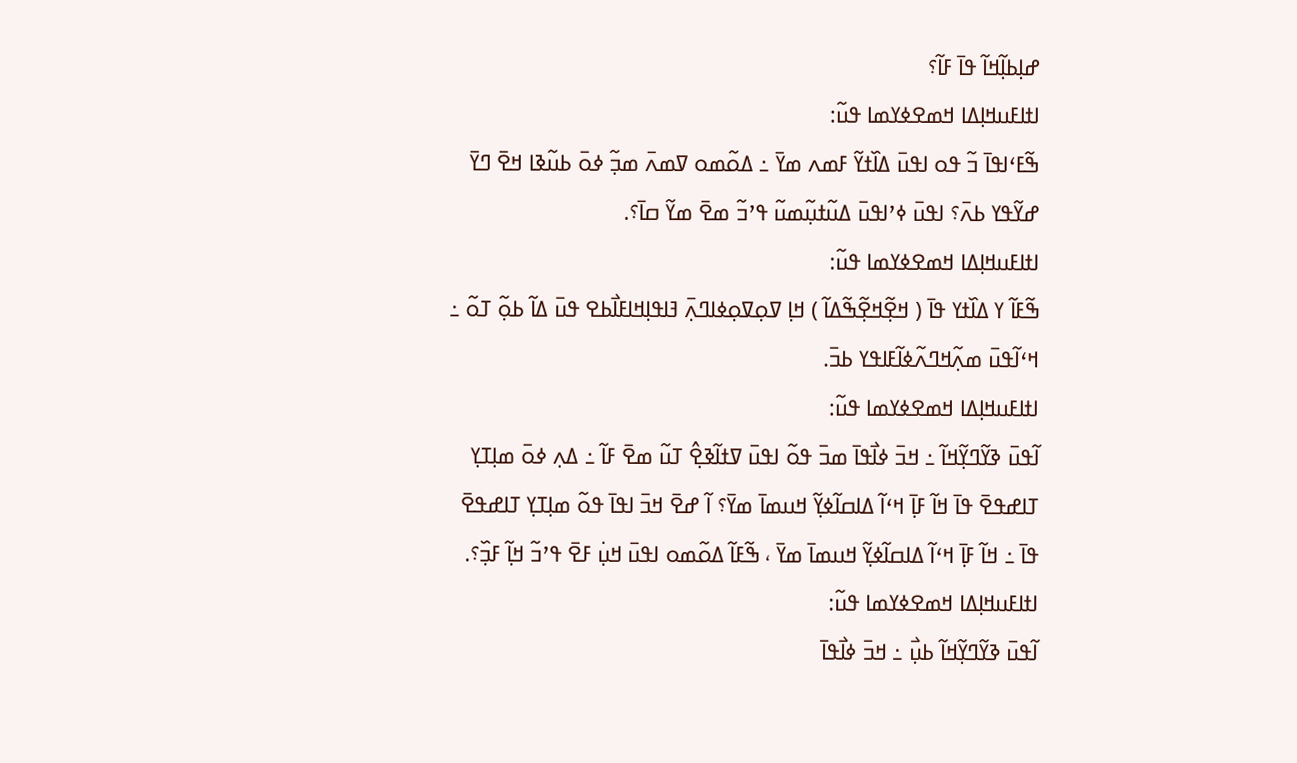ߝߊ߲ߕߊ߲߬ߞߊ߬ ߟߊ߫ ߓߊ߬؟
ߊߙߊߓߎߞߊ߲ߡߊ ߞߘߐߦߌߘߊ ߟߎ߬:
ߒ߬ߓߵߊߟߊ߫ ߏ߬ ߟߋ ߊߟߎ߫ ߡߊ߰ߙߌ߬ ߓߘߍ ߘߌ߫ ߸ ߡߋ߬ߘߋ ߜߘߍ߫ ߘߏ߲߬ ߦߋ߫ ߕߎ߬ߢߊ ߞߐ߫ ߣߌ߫ ߝߌ߬ߟߌ ߕߍ߫؟ ߊߟߎ߫ ߦߴߊߟߎ߫ ߡߎ߬ߙߎ߲߬ߘߎ߬ ߟߴߏ߬ ߘߐ߫ ߘߌ߬ ߛߊ߫؟.
ߊߙߊߓߎߞߊ߲ߡߊ ߞߘߐߦߌߘߊ ߟߎ߬:
ߒ߬ߓߊ߬ ߌ ߡߊ߰ߙߌ ߟߊ߫ ( ߞߐ߲߬ߞߐ߲߬ߒ߬ߡߊ߬ ) ߞߊ߲ ߜߋ߲ߜߋ߲ߦߊߣߍ߲߫ ߔߊߟߊ߲ߞߊߓߊ߯ߕߐ ߟߎ߫ ߡߊ߬ ߕߋ߲߬ ߠߋ߬ ߸ ߞߵߊ߬ߟߎ߫ ߘߍ߲߬ߞߣߍ߬ߦߊ߬ߓߊߟߌ ߕߏ߫.
ߊߙߊߓߎߞߊ߲ߡߊ ߞߘߐߦߌߘߊ ߟߎ߬:
ߊ߬ߟߎ߫ ߢߌ߬ߣߌ߲߬ߞߊ߬ ߸ ߞߏ߫ ߦߊ߯ߟߊ߫ ߘߏ߫ ߟߋ߬ ߊߟߎ߫ ߜߙߊ߬ߢߐ߲߮ ߠߎ߬ ߘߐ߫ ߓߊ߬ ߸ ߡߍ߲ ߦߋ߫ ߘߊ߲ߠߌ߲ ߠߊߝߟߐ߫ ߟߊ߫ ߞߊ߬ ߓߊ߲߫ ߞߵߊ߬ ߡߊߛߊ߬ߦߌ߲߬ ߞߎߘߊ߫ ߘߌ߫؟ ߊ߬ ߝߐ߫ ߞߏ߫ ߊߟߊ߫ ߟߋ߬ ߘߊ߲ߠߌ߲ ߠߊߝߟߐ߫ ߟߊ߫ ߸ ߞߊ߬ ߓߊ߲߫ ߞߵߊ߬ ߡߊߛߊ߬ߦߌ߲߬ ߞߎߘߊ߫ ߘߌ߫ ، ߒ߬ߓߊ߬ ߡߋ߬ߘߋ ߊߟߎ߫ ߞߎ߲߭ ߓߐ߫ ߟߴߏ߬ ߞߊ߲߬ ߓߏ߲߰؟.
ߊߙߊߓߎߞߊ߲ߡߊ ߞߘߐߦߌߘߊ ߟߎ߬:
ߊ߬ߟߎ߫ ߢߌ߬ߣߌ߲߬ߞߊ߬ ߕߎ߲߯ ߸ ߞߏ߫ ߦߊ߯ߟߊ߫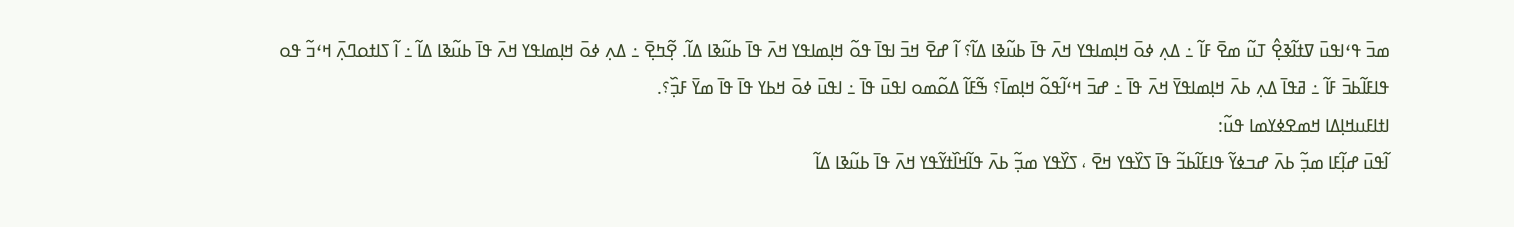ߘߏ߫ ߟߵߊߟߎ߫ ߜߙߊ߬ߢߐ߲߮ ߠߎ߬ ߘߐ߫ ߓߊ߬ ߸ ߡߍ߲ ߦߋ߫ ߞߊ߲ߘߊߟߌ ߞߍ߫ ߟߊ߫ ߕߎ߬ߢߊ ߡߊ߬؟ ߊ߬ ߝߐ߫ ߞߏ߫ ߊߟߊ߫ ߟߋ߬ ߞߊ߲ߘߊߟߌ ߞߍ߫ ߟߊ߫ ߕߎ߬ߢߊ ߡߊ߬. ߐ߲߬ߤߐ߲߫ ߸ ߡߍ߲ ߦߋ߫ ߞߊ߲ߘߊߟߌ ߞߍ߫ ߟߊ߫ ߕߎ߬ߢߊ ߡߊ߬ ߸ ߊ߬ ߖߊߙߋߣߍ߲߫ ߞߵߏ߬ ߟߋ ߟߊߓߊ߬ߕߏ߫ ߓߊ߬ ߸ ߥߟߊ߫ ߡߍ߲ ߕߍ߫ ߞߊ߲ߘߊߟߌ߫ ߞߍ߫ ߟߊ߫ ߸ ߝߏ߫ ߞߵߊ߬ߟߋ߬ ߞߊ߲ߘߊ߫؟ ߒ߬ߓߊ߬ ߡߋ߬ߘߋ ߊߟߎ߫ ߟߊ߫ ߸ ߊߟߎ߫ ߦߋ߫ ߞߕߌ ߟߊ߫ ߟߊ߫ ߘߌ߫ ߓߏ߲߰؟.
ߊߙߊߓߎߞߊ߲ߡߊ ߞߘߐߦߌߘߊ ߟߎ߬:
ߊ߬ߟߎ߫ ߝߊ߲߬ߓߊ ߘߏ߲߬ ߕߍ߫ ߝߏߦߌ߬ ߟߊߓߊ߬ߕߏ߬ ߟߊ߫ ߖߌ߰ߟߌ ߞߐ߫ ، ߖߌ߰ߟߌ ߘߏ߲߬ ߕߍ߫ ߟߊ߬ߞߊ߰ߙߌ߬ߟߌ ߞߍ߫ ߟߊ߫ ߕߎ߬ߢߊ ߡߊ߬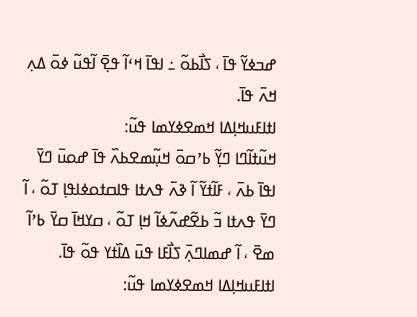ߝߏߦߌ߬ ߟߊ߫ ، ߖߊ߯ߕߋ߬ ߸ ߊߟߊ߫ ߞߵߊ߬ ߟߐ߲߫ ߊ߬ߟߎ߬ ߦߋ߫ ߡߍ߲ ߞߍ߫ ߟߊ߫.
ߊߙߊߓߎߞߊ߲ߡߊ ߞߘߐߦߌߘߊ ߟߎ߬:
ߞߎ߬ߙߊ߬ߣߊ ߣߌ߲߬ ߕߴߛߋ߫ ߞߎ߲߬ߘߐߕߍ߰ ߟߊ߫ ߝߋߎ߫ ߣߌ߫ ߊߟߊ߫ ߕߍ߫ ، ߓߊ߬ߙߌ߬ ߊ߬ ߢߍ߫ ߟߍߙߊ ߟߊߛߙߋߦߊߟߊ߲ ߠߋ߬ ، ߊ߬ ߣߌ߫ ߟߍߙߊ ߏ߬ ߕߐ߬ߝߍ߬ߦߊ߬ ߞߊ߲ ߠߋ߬ ، ߛߌߞߊ߫ ߛߌ߫ ߕߴߊ߬ ߘߐ߫ ، ߊ߬ ߝߘߊߣߍ߲߫ ߖߊ߯ߓߊ ߟߎ߫ ߡߊ߰ߙߌ ߟߋ߬ ߟߊ߫.
ߊߙߊߓߎߞߊ߲ߡߊ ߞߘߐߦߌߘߊ ߟߎ߬: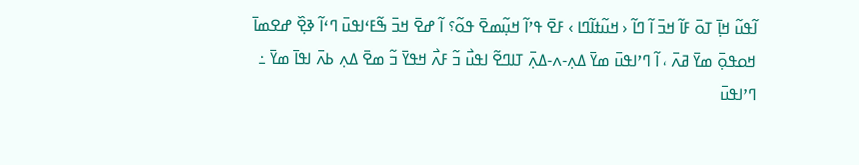ߊ߬ߟߎ߬ ߞߊ߲߫ ߠߋ߫ ߓߊ߬ ߞߏ߫ ߊ߬ ߣߊ߬ ‹ ߞߎ߬ߙߊ߬ߣߊ › ߓߐ߫ ߟߴߊ߬ ߞߎ߲߬ߘߐ߫ ߟߋ߬؟ ߊ߬ ߝߐ߫ ߞߏ߫ ߒ߬ߓߵߊߟߎ߫ ߣߵߊ߬ ߢߐ߲߰ ߝߐߘߊ߫ ߞߋߟߋ߲߫ ߘߌ߫ ߥߍ߫ ، ߊ߬ ߣߴߊߟߎ߫ ߘߌ߫ ߡߍ߲-ߍ-ߡߍ߲߫ ߠߊߣߐ߬ ߊߟߎ߯ ߏ߬ ߓߍ߯ ߞߟߌ߫ ߏ߬ ߘߐ߫ ߡߍ߲ ߕߍ߫ ߊߟߊ߫ ߘߌ߫ ߸ ߣߴߊߟߎ߫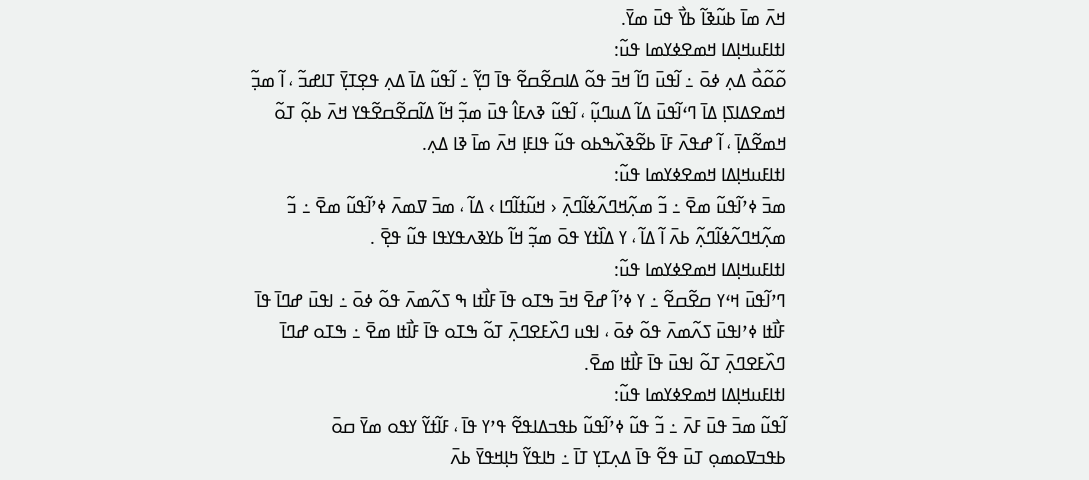ߞߍ߫ ߘߊ߫ ߕߎ߬ߢߊ߬ ߕߌ߯ ߟߎ߫ ߘߌ߫.
ߊߙߊߓߎߞߊ߲ߡߊ ߞߘߐߦߌߘߊ ߟߎ߬:
ߋ߬ߋ߬ߋ߯ ߡߍ߲ ߦߋ߫ ߸ ߊ߬ߟߎ߫ ߣߊ߬ ߞߏ߫ ߟߋ߬ ߡߊߛߐ߬ߛߐ߬ ߟߊ߫ ߣߌ߲߬ ߸ ߊ߬ߟߎ߬ ߡߊ߫ ߡߍ߲ ߟߐ߲ߠߌ߲߫ ߠߊߝߏ߬ ، ߊ߬ ߘߏ߲߬ ߞߘߐߡߊߖߊ߲ ߡߊ߫ ߣߵߊ߬ߟߎ߫ ߡߊ߬ ߡߎߣߎ߲߬ ، ߊ߬ߟߎ߬ ߢߍߓߊ߮ ߟߎ߫ ߘߏ߲߬ ߞߊ߬ ߡߊ߬ߛߐ߬ߛߐ߬ߟߌ ߞߍ߫ ߕߋ߲߬ ߠߋ߬ ߞߘߐ߬ߡߊ߲߫ ، ߊ߬ ߝߟߍ߫ ߓߊ߫ ߕߐ߬ߢߍ߰ߒߕߋ ߟߎ߬ ߟߊߓߊ߲ ߞߍ߫ ߘߊ߫ ߢߊ ߡߍ߲.
ߊߙߊߓߎߞߊ߲ߡߊ ߞߘߐߦߌߘߊ ߟߎ߬:
ߘߏ߫ ߦߴߊ߬ߟߎ߬ ߘߐ߫ ߸ ߏ߬ ߘߍ߲߬ߞߣߍ߬ߦߊ߬ߣߍ߲߫ ‹ ߞߎ߬ߙߊ߬ߣߊ › ߡߊ߬ ، ߘߏ߫ ߜߘߍ߫ ߦߴߊ߬ߟߎ߬ ߘߐ߫ ߸ ߏ߬ ߘߍ߲߬ߞߣߍ߬ߦߊ߬ߣߍ߲߬ ߕߍ߫ ߊ߬ ߡߊ߬ ، ߌ ߡߊ߰ߙߌ ߟߋ߫ ߘߏ߲߬ ߞߊ߬ ߕߌߢߍߟߌߟߊ ߟߎ߬ ߟߐ߲߫ .
ߊߙߊߓߎߞߊ߲ߡߊ ߞߘߐߦߌߘߊ ߟߎ߬:
ߣߴߊ߬ߟߎ߫ ߞߵߌ ߛߐ߬ߛߐ߬ ߸ ߌ ߦߴߊ߬ ߝߐ߫ ߞߏ߫ ߒߠߋ ߟߊ߫ ߓߊ߯ߙߊ ߒ ߖߍ߬ߘߍ߫ ߟߋ߬ ߦߋ߫ ߸ ߊߟߎ߫ ߝߣߊ߫ ߟߊ߫ ߓߊ߯ߙߊ ߦߴߊߟߎ߫ ߖߍ߬ߘߍ߫ ߟߋ߬ ߦߋ߫ ، ߊߟߎ ߣߍ߰ߓߐߣߍ߲߫ ߠߋ߬ ߒߠߋ ߟߊ߫ ߓߊ߯ߙߊ ߘߐ߫ ߸ ߒߠߋ ߝߣߊ߫ ߣߍ߰ߓߐߣߍ߲߫ ߠߋ߬ ߊߟߎ߫ ߟߊ߫ ߓߊ߯ߙߊ ߘߐ߫.
ߊߙߊߓߎߞߊ߲ߡߊ ߞߘߐߦߌߘߊ ߟߎ߬:
ߊ߬ߟߎ߬ ߘߏ߫ ߟߎ߫ ߓߍ߫ ߸ ߏ߬ ߟߎ߬ ߦߴߊ߬ߟߎ߬ ߕߟߏߡߊߟߐ߬ ߟߴߌ ߟߊ߫ ، ߓߊ߬ߙߌ߬ ߌߟߋ ߘߌ߫ ߛߋ߫ ߕߟߏߜߋߘߋ߲ ߠߎ߫ ߟߐ߬ ߟߊ߫ ߡߍ߲ߠߌ߲ ߠߊ߫ ߸ ߤߊߟߌ߬ ߤߊ߲ߞߟߌ߫ ߕߍ߫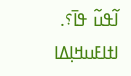ߊ߬ߟߎ߬ ߟߊ߫؟.
ߊߙߊߓߎߞߊ߲ߡߊ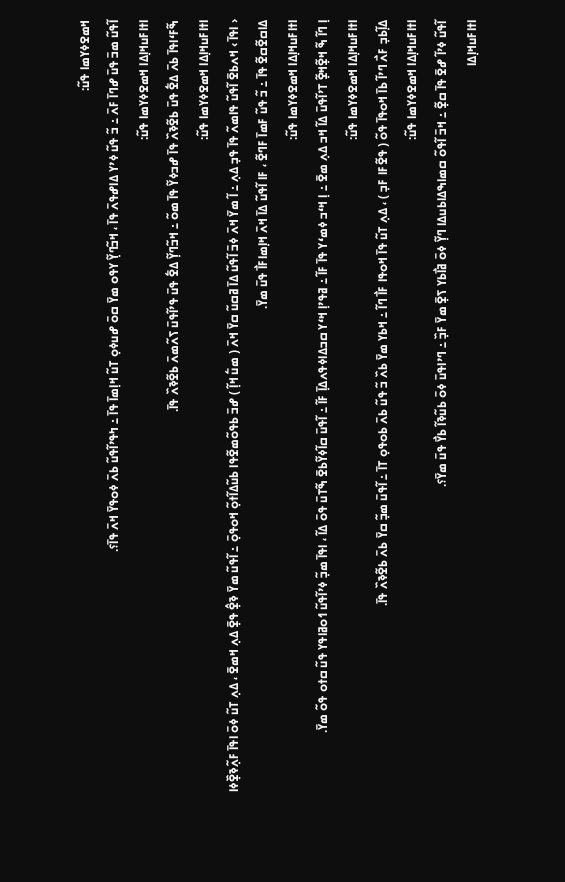ߞߘߐߦߌߘߊ ߟߎ߬:
ߊ߬ߟߎ߬ ߘߏ߫ ߟߎ߫ ߝߣߊ߫ ߓߍ߫ ߸ ߏ߬ ߟߎ߬ ߦߴߌ ߡߊߝߟߍ߫ ߟߊ߫ ، ߞߏ߬ߣߌ߲߬ ߌߟߋ ߘߌ߫ ߛߋ߫ ߝߎߦߋ߲ ߠߎ߬ ߞߊ߲ߘߊ߫ ߟߊ߫ ߸ ߤߟߴߊ߬ߟߎ߬ ߕߍ߫ ߦߋߟߌ߫ ߞߍ߫ ߟߊ߫؟.
ߊߙߊߓߎߞߊ߲ߡߊ ߞߘߐߦߌߘߊ ߟߎ߬:
ߒ߬ߓߵߊߟߊ߫ ߕߍ߫ ߡߐ߱ ߟߎ߫ ߕߐ߬ߢߍ߰ ߟߊ߫ ߝߏߦߌ߬ ߟߊ߫ ߘߋ߬ ߸ ߞߏ߬ߣߌ߲߬ ߡߐ߱ ߟߎ߫ ߟߴߊ߬ߟߎ߫ ߖߍ߬ߘߍ߫ ߕߐ߬ߢߍ߰ ߟߊ߫.
ߊߙߊߓߎߞߊ߲ߡߊ ߞߘߐߦߌߘߊ ߟߎ߬:
‹ ߊߟߊ߫ › ߞߍߕߐ߫ ߊ߬ߟߎ߬ ߟߊߘߍ߬ ߟߊ߫ ߟߏ߲ ߡߍ߲ ߸ ߊ߬ ߘߌ߫ ߞߍ߫ ߦߏ߫ ߊ߬ߟߎ߬ ߡߊ߫ ߥߛߎ߬ ߛߌ߫ ߞߍ߫ ( ߘߎ߱ ߞߊ߲߬ ) ߝߏ߫ ߕߟߋ߬ߘߐ߬ߟߊ ߕߎ߬ߡߊ߬ߙߋ߲߬ ߞߋߟߋ߲߫ ߸ ߊ߬ߟߎ߬ ߘߌ߫ ߢߐ߲߮ ߟߐ߲߫ ߡߍ߲ ߞߘߐ߫ ، ߡߍ߲ ߠߎ߬ ߦߋ߫ ߊߟߊ߫ ߓߍ߲߬ߢߐ߲߰ߦߊ ߡߊߛߐ߬ߛߐ߬ ߟߊ߫ ߸ ߏ߬ ߟߎ߬ ߓߘߊ߫ ߓߣߐ߬ ، ߓߊ ߊ߬ߟߎ߬ ߡߊ߫ ߞߍ߫ ߞߊ߲ߘߊߓߊ߯ ߟߎ߫ ߘߌ߫.
ߊߙߊߓߎߞߊ߲ߡߊ ߞߘߐߦߌߘߊ ߟߎ߬:
ߊ߲ ߣߊ߬ ߒ߬ ߞߐ߲߬ߞߐ߲߬ ߠߴߊ߬ߟߎ߫ ߡߊ߬ ߞߏ ߡߍ߲ ߘߐ߫ ߸ ߊ߲ ߞߵߏ ߦߘߵߌ ߟߊ߫ ߓߊ߬ ߸ ߥߟߴߊ߲ ߞߵߌ ߛߏߡߊߦߟߍߡߊ߲߫ ߓߊ߬ ߸ ߊ߬ߟߎ߫ ߛߊ߬ߦߌ߬ߕߐ߫ ߒ߬ߠߎ߫ ߟߋ߫ ߡߊ߬ ، ߊߟߊ߫ ߘߏ߲߬ ߦߴߊ߬ߟߎ߬ ߗߋߥߊߟߌ ߟߎ߬ ߛߙߋ ߟߋ߬ ߘߌ߫.
ߊߙߊߓߎߞߊ߲ߡߊ ߞߘߐߦߌߘߊ ߟߎ߬:
ߡߊ߲߬ߕߏ߲ ߓߍ߯ ߣߴߊ߬ ߕߊ߫ ߞߋߟߊ߫ ߟߋ߬ ( ߟߐ߬ߓߊ ߓߏ߲ ) ، ߡߍ߲ ߠߎ߬ ߟߊ߫ ߞߋߟߊ ߓߊ߯ ߣߊ߬ ߸ ߞߕߌ ߘߌ߫ ߕߍ߰ ߏ߬ ߟߎ߬ ߕߍ߫ ߕߋߟߋ߲ ߠߊ߫ ߸ ߊ߬ߟߎ߫ ߘߏ߲߬ ߛߌ߫ ߕߍ߫ ߕߐ߬ߢߍ߰ ߟߊ߫.
ߊߙߊߓߎߞߊ߲ߡߊ ߞߘߐߦߌߘߊ ߟߎ߬:
ߊ߬ߟߎ߬ ߦߴߊ߬ ߝߐ߫ ߟߊ߫ ߛߐ߲߬ ߸ ߞߏ߫ ߊ߬ߟߋ߬ ߛߘߊߒߡߊߕߎߡߊ ߣߌ߲߬ ߦߋ߫ ߥߊ߯ߕߌ ߖߐ߲߫ ߘߌ߫ ߓߏ߲߰ ߸ ߣߴߊߟߎ߫ ߦߋ߫ ߕߎ߬ߢߊ߬ ߕߌ߯ ߟߎ߫ ߘߌ߫؟.
ߊߙߊߓߎߞߊ߲ߡߊ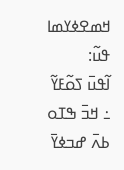ߞߘߐߦߌߘߊ ߟߎ߬:
ߊ߬ߟߎ߫ ߖߋ߬ߓߌ߬ ߸ ߞߏ߫ ߒߠߋ ߕߍ߫ ߝߏߦߌ߫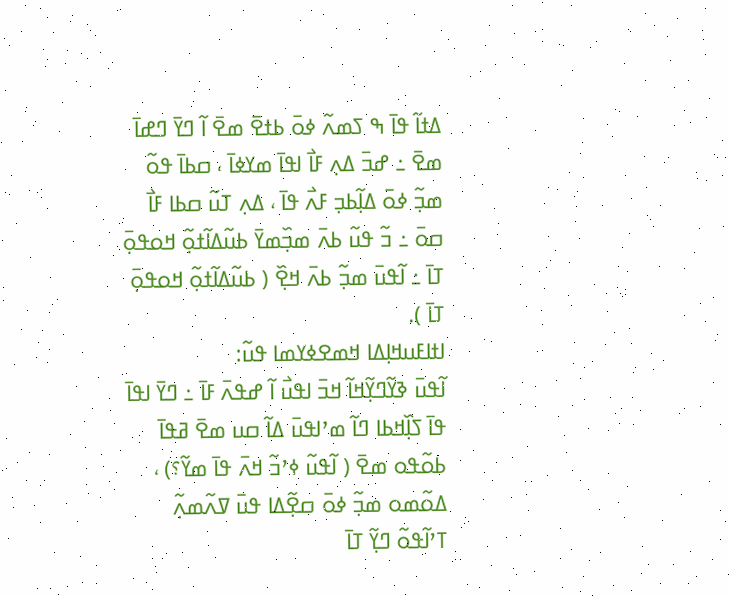ߡߙߊ߬ ߟߊ߫ ߒ ߖߘߍ߬ ߦߋ߫ ߕߙߐ߫ ߘߐ߫ ߊ߬ ߣߌ߫ ߣߝߊ߫ ߘߐ߫ ߸ ߝߏ߫ ߡߍ߲ ߓߊ߯ ߊߟߊ߫ ߘߌߦߊ߫ ، ߛߕߊ߫ ߟߋ߬ ߘߏ߲߬ ߦߋ߫ ߡߊ߲߬ߕߏ߲ ߓߍ߯ ߟߊ߫ ، ߡߍ߲ ߠߎ߬ ߛߕߊ ߓߊ߯ ߛߋ߫ ߸ ߏ߬ ߟߎ߬ ߕߍ߫ ߘߏ߲߰ߘߌ߫ ߕߎ߬ߡߊ߬ߙߋ߲߬ ߞߋߟߋ߲߫ ߠߊ߫ ߸ ߊ߬ߟߎ߫ ߘߏ߲߬ ߕߍ߫ ߞߐ߲߰ ( ߕߎ߬ߡߊ߬ߙߋ߲߬ ߞߋߟߋ߲߫ ߠߊ߫ ).
ߊߙߊߓߎߞߊ߲ߡߊ ߞߘߐߦߌߘߊ ߟߎ߬:
ߊ߬ߟߎ߫ ߢߌ߬ߣߌ߲߬ߞߊ߬ ߞߏ߫ ߊߟߎ߯ ߊ߬ ߝߟߍ߫ ߓߊ߫ ߸ ߣߌ߫ ߊߟߊ߫ ߟߊ߫ ߖߊ߲߰ߞߕߊ ߣߊ߬ ߘߴߊߟߎ߫ ߡߊ߬ ߛߎ ߘߐ߫ ߥߟߊ߫ ߕߋ߬ߟߋ ߘߐ߫ ( ߊ߬ߟߎ߬ ߦߴߏ߬ ߞߍ߫ ߟߊ߫ ߘߌ߬؟) ، ߡߋ߬ߘߋ ߘߏ߲߬ ߦߋ߫ ߛߐ߲߬ߡߊ ߟߎ߫ ߜߍ߬ߘߍ߲߬ ߠߴߊ߬ߟߋ߬ ߣߌ߲߬ ߠߊ߫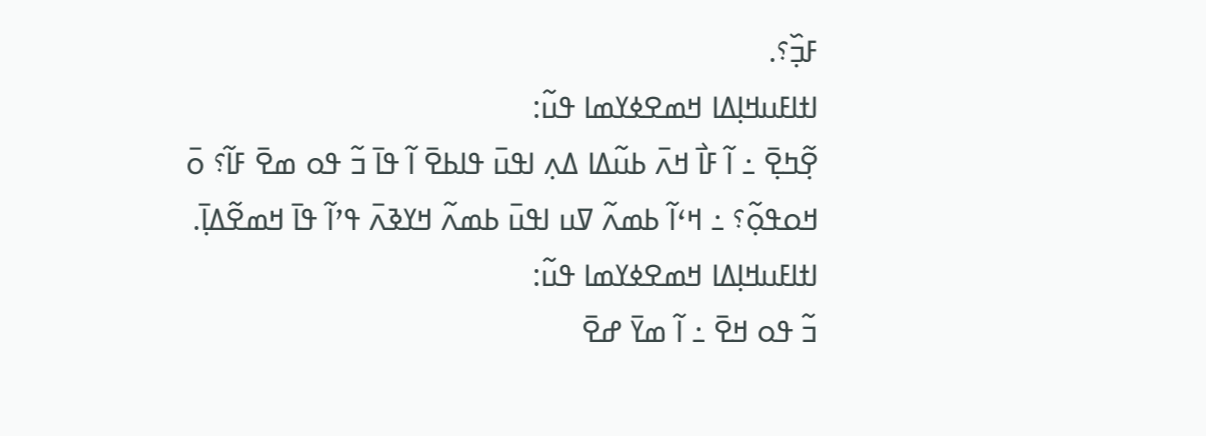ߓߏ߲߰؟.
ߊߙߊߓߎߞߊ߲ߡߊ ߞߘߐߦߌߘߊ ߟߎ߬:
ߐ߲߬ߤߐ߲߫ ߸ ߊ߬ ߓߊ߯ ߞߍ߫ ߕߎ߬ߡߊ ߡߍ߲ ߊߟߎ߫ ߟߊߕߐ߫ ߊ߬ ߟߊ߫ ߏ߬ ߟߋ ߘߐ߫ ߓߊ߬؟ ߋ߫ ߞߋߟߋ߲߬؟ ߸ ߞߵߊ߬ ߕߘߍ߬ ߜߎ ߊߟߎ߫ ߕߘߍ߬ ߞߌߢߍ߫ ߟߴߊ߬ ߟߊ߫ ߞߘߐ߬ߡߊ߲߫.
ߊߙߊߓߎߞߊ߲ߡߊ ߞߘߐߦߌߘߊ ߟߎ߬:
ߏ߬ ߟߋ ߞߐ߫ ߸ ߊ߬ ߘߌ߫ ߝߐ߫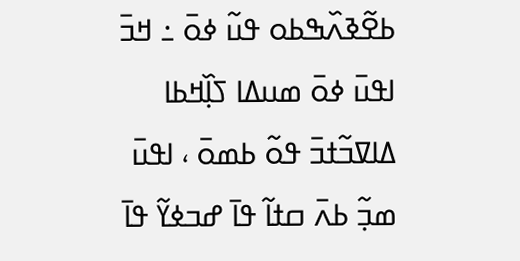ߕߐ߬ߢߍ߰ߒߕߋ ߟߎ߬ ߦߋ߫ ߸ ߞߏ߫ ߊߟߎ߫ ߦߋ߫ ߘߎߡߊ ߖߊ߲߰ߞߕߊ ߡߊߜߏ߬ߙߏ߫ ߟߋ߬ ߕߘߋ߫ ، ߊߟߎ߫ ߘߏ߲߬ ߕߍ߫ ߛߙߊ߬ ߟߊ߫ ߝߏߦߌ߬ ߟߊ߫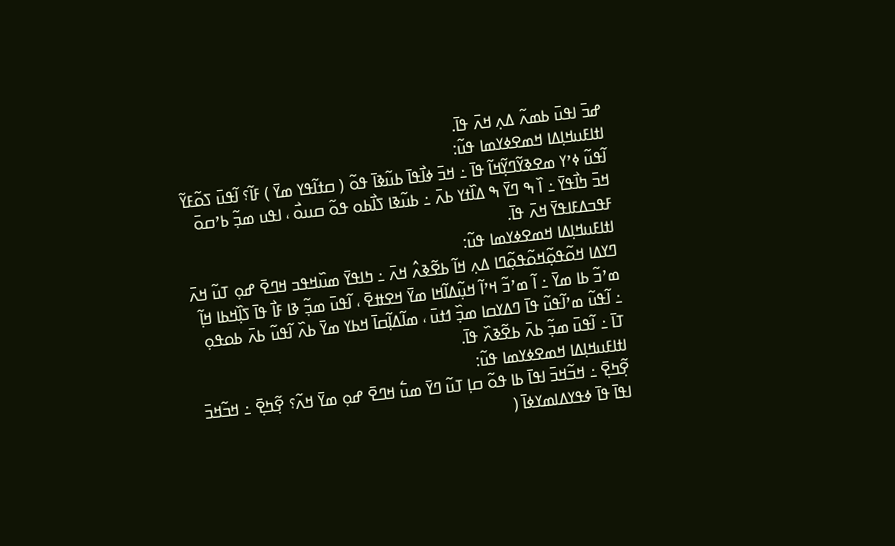ߝߏ߫ ߊߟߎ߫ ߕߘߍ߬ ߡߍ߲ ߞߍ߫ ߟߊ߫.
ߊߙߊߓߎߞߊ߲ߡߊ ߞߘߐߦߌߘߊ ߟߎ߬:
ߊ߬ߟߎ߬ ߦߴߌ ߘߐߢߌ߬ߣߌ߲߬ߞߊ߬ ߟߊ߫ ߸ ߞߏ߫ ߦߊ߯ߟߊ߫ ߕߎ߬ߢߊ߫ ߟߋ߬ ( ߛߙߊ߬ߟߌ ߘߌ߫ ) ߓߊ߬؟ ߊ߬ߟߎ߫ ߖߋ߬ߓߌ߬ ߞߏ߫ ߤߊ߯ߟߌ߫ ߸ ߊ߰ ߒ ߣߌ߫ ߒ ߡߊ߰ߙߌ ߕߍ߫ ߸ ߕߎ߬ߢߊ ߖߊ߯ߕߋ ߟߋ߬ ߛߎߋ߯ ، ߊߟߎ ߘߏ߲߬ ߕߴߛߋ߫ ߓߟߏߡߓߊߟߌ߫ ߞߍ߫ ߟߊ߫.
ߊߙߊߓߎߞߊ߲ߡߊ ߞߘߐߦߌߘߊ ߟߎ߬:
ߣߌߡߊ ߞߋ߬ߟߋ߲߬ߞߋ߬ߟߋ߲߬ߣߊ ߡߍ߲ ߞߊ߬ ߕߐ߬ߢߍ߮ ߞߍ߫ ߸ ߤߊߟߌ߫ ߘߎ߰ߞߟߏ ߞߣߐ߫ ߝߋ߲ ߠߎ߬ ߞߍ߫ ߘߴߏ߬ ߕߊ ߘߌ߫ ߸ ߊ߬ ߘߴߏ߬ ߞߴߊ߬ ߞߎ߲߬ߡߊ߬ߞߊ ߘߌ߫ ߞߐߚߐ߫ ، ߊ߬ߟߎ߫ ߘߏ߲߬ ߢߊ ߓߊ߯ ߟߊ߫ ߖߊ߲߰ߞߕߊ ߞߊ߲߬ ߸ ߊ߬ߟߎ߬ ߘߴߊ߬ߟߎ߬ ߟߊ߫ ߣߡߌߛߊ ߘߏ߲߰ ߗߙߎ߫ ، ߘߊ߬ߡߊ߲߬ߛߊ߫ ߞߕߌ ߘߌ߫ ߕߍ߰ ߊ߬ߟߎ߬ ߕߍ߫ ߕߋߟߋ߲ ߠߊ߫ ߸ ߊ߬ߟߎ߫ ߘߏ߲߬ ߕߍ߫ ߕߐ߬ߢߍ߰ ߟߊ߫.
ߊߙߊߓߎߞߊ߲ߡߊ ߞߘߐߦߌߘߊ ߟߎ߬:
ߐ߲߬ߤߐ߲߫ ߸ ߞߏ߬ߞߏ߫ ߊߟߊ߫ ߕߊ ߟߋ߬ ߛߊ߲ ߠߎ߬ ߣߌ߫ ߘߎ߱ ߞߣߐ߫ ߝߋ߲ ߘߌ߫ ߞߍ߬؟ ߐ߲߬ߤߐ߲߫ ߸ ߞߏ߬ߞߏ߫ ߊߟߊ߫ ߟߊ߫ ߦߟߌߡߊߘߌߦߊ߫ (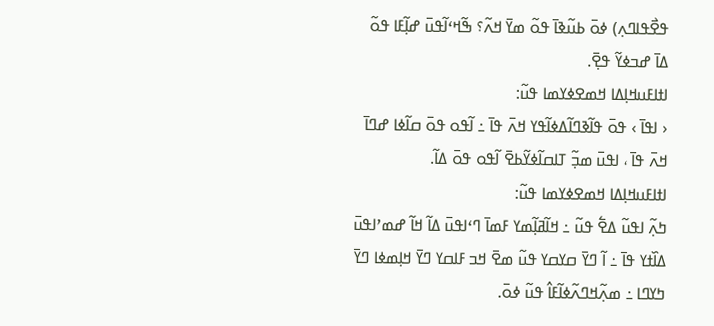ߟߐ߯ߟߊߣߍ߲) ߦߋ߫ ߕߎ߬ߢߊ߫ ߟߋ߬ ߘߌ߫ ߞߍ߬؟ ߒ߬ߞߵߊ߬ߟߎ߫ ߝߊ߲߬ߓߊ ߟߋ߬ ߡߊ߫ ߝߏߦߌ߬ ߟߐ߲߫.
ߊߙߊߓߎߞߊ߲ߡߊ ߞߘߐߦߌߘߊ ߟߎ߬:
‹ ߊߟߊ߫ › ߟߋ߫ ߟߊ߬ߢߣߊ߬ߡߦߊ߬ߟߌ ߞߍ߫ ߟߊ߫ ߸ ߊ߬ߟߋ ߟߋ߫ ߛߊ߬ߦߊ ߝߣߊ߫ ߞߍ߫ ߟߊ߫ ، ߊߟߎ߫ ߘߏ߲߬ ߠߊߛߊ߬ߦߌ߬ߕߐ߫ ߊ߬ߟߋ ߟߋ߫ ߡߊ߬.
ߊߙߊߓߎߞߊ߲ߡߊ ߞߘߐߦߌߘߊ ߟߎ߬:
ߤߍ߲߬ ߊߟߎ߬ ߡߐ߱ ߟߎ߬ ߸ ߞߊ߬ߥߊ߲߬ߘߌ ߓߘߊ߫ ߣߵߊߟߎ߫ ߡߊ߬ ߞߊ߬ ߝߘߴߊߟߎ߫ ߡߊ߰ߙߌ ߟߊ߫ ߸ ߊ߬ ߣߌ߫ ߛߌߛߌ ߟߎ߬ ߘߐ߫ ߞߏ ߓߊߛߌ ߣߌ߫ ߞߊ߲ߘߦߊ ߣߌ߫ ߤߌߣߊ ߸ ߘߍ߲߬ߞߣߍ߬ߦߊ߬ߓߊ߮ ߟߎ߬ ߦߋ߫.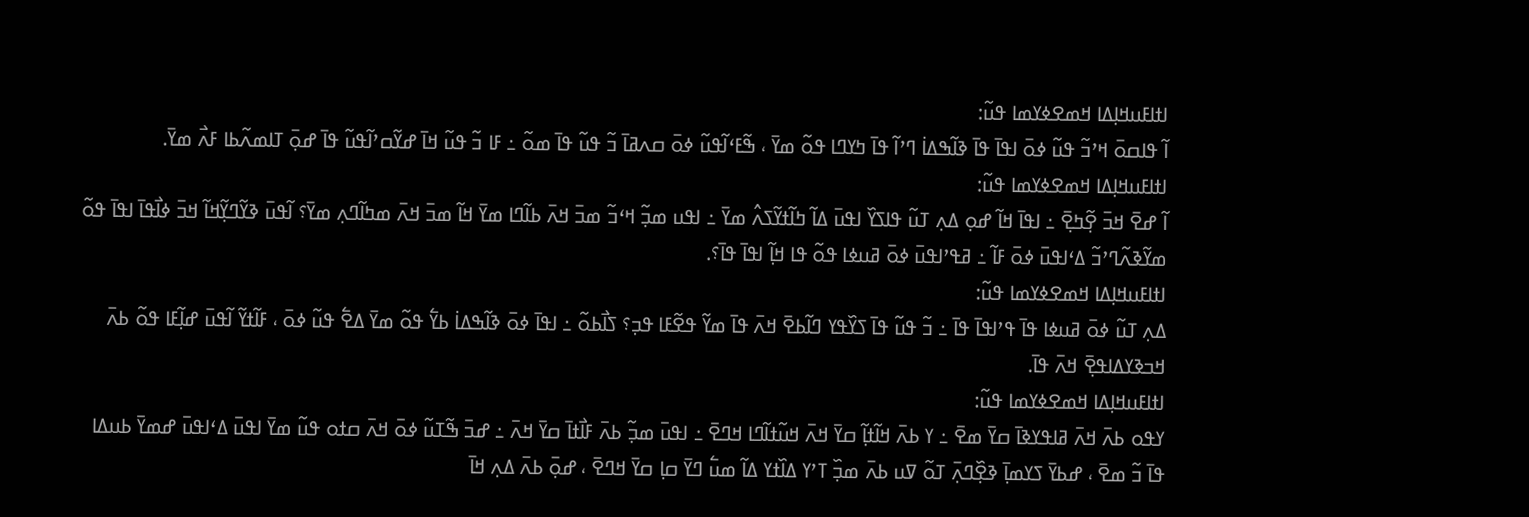ߊߙߊߓߎߞߊ߲ߡߊ ߞߘߐߦߌߘߊ ߟߎ߬:
ߊ߬ ߟߊߛߋ߫ ߞߴߏ߬ ߟߎ߬ ߦߋ߫ ߊߟߊ߫ ߟߊ߫ ߢߊ߬ߒߡߊ߭ ߣߴߊ߬ ߟߊ߫ ߤߌߣߊ ߟߋ߬ ߘߌ߫ ، ߒ߬ߓߵߊ߬ߟߎ߬ ߦߋ߫ ߛߍߥߊ߫ ߏ߬ ߟߎ߬ ߟߊ߫ ߘߋ߬ ߸ ߓߊ ߏ߬ ߟߎ߬ ߞߊ߫ ߝߌ߬ߛߴߊ߬ߟߎ߬ ߟߊ߫ ߝߋ߲߫ ߠߊߘߍ߬ߕߊ ߓߍ߯ ߘߌ߫.
ߊߙߊߓߎߞߊ߲ߡߊ ߞߘߐߦߌߘߊ ߟߎ߬:
ߊ߬ ߝߐ߫ ߞߏ߫ ߐ߲߬ߤߐ߲߫ ߸ ߊߟߊ߫ ߞߊ߬ ߝߋ߲ ߡߍ߲ ߠߎ߬ ߟߊߖߌ߰ ߊߟߎ߫ ߡߊ߬ ߤߊ߬ߙߌ߬ߖߍ߮ ߘߌ߫ ߸ ߊߟߎ ߘߏ߲߬ ߞߵߏ߬ ߘߏ߫ ߞߍ߫ ߕߊ߬ߣߊ ߘߌ߫ ߞߊ߬ ߘߏ߫ ߞߍ߫ ߘߤߊ߬ߣߍ߲ ߘߌ߫؟ ߊ߬ߟߎ߫ ߢߌ߬ߣߌ߲߬ߞߊ߬ ߞߏ߫ ߦߊ߯ߟߊ߫ ߊߟߊ߫ ߟߋ߬ ߘߌ߬ߢߍ߬ߣߴߏ߬ ߡߵߊߟߎ߫ ߦߋ߫ ߓߊ߬ ߸ ߥߟߴߊߟߎ߫ ߦߋ߫ ߥߎߦߊ ߟߋ߬ ߟߊ ߞߊ߲߬ ߊߟߊ߫ ߟߊ߫؟.
ߊߙߊߓߎߞߊ߲ߡߊ ߞߘߐߦߌߘߊ ߟߎ߬:
ߡߍ߲ ߠߎ߬ ߦߋ߫ ߥߎߦߊ ߟߊ߫ ߟߴߊߟߊ߫ ߟߊ߫ ߸ ߏ߬ ߟߎ߬ ߟߊ߫ ߖߌ߰ߟߌ ߣߊ߬ߕߐ߫ ߞߍ߫ ߟߊ߫ ߘߌ߬ ߟߐ߬ߓߊ ߟߏ߲؟ ߖߊ߯ߕߋ߬ ߸ ߊߟߊ߫ ߦߋ߫ ߢߊ߬ߒߡߊ߭ ߕߌ߱ ߟߋ߬ ߘߌ߫ ߡߐ߱ ߟߎ߬ ߦߋ߫ ، ߓߊ߬ߙߌ߬ ߊ߬ߟߎ߫ ߝߊ߲߬ߓߊ ߟߋ߬ ߕߍ߫ ߞߏߢߌߡߊߟߐ߲߫ ߞߍ߫ ߟߊ߫.
ߊߙߊߓߎߞߊ߲ߡߊ ߞߘߐߦߌߘߊ ߟߎ߬:
ߌߟߋ ߕߍ߫ ߞߍ߫ ߥߊߟߌߢߊ߫ ߛߌ߫ ߘߐ߫ ߸ ߌ ߕߍ߫ ߞߊ߬ߙߊ߲߬ ߛߌ߫ ߞߍ߫ ߞߎ߬ߙߊ߬ߣߊ ߞߣߐ߫ ߸ ߊߟߎ߫ ߘߏ߲߬ ߕߍ߫ ߓߊ߯ߙߊ߫ ߛߌ߫ ߞߍ߫ ߸ ߝߏ߫ ߒ߬ߠߎ߬ ߦߋ߫ ߞߍ߫ ߛߙߋ ߟߎ߬ ߘߌ߫ ߊߟߎ߫ ߡߵߊߟߎ߫ ߝߘߌ߫ ߕߎߡߊ ߟߊ߫ ߏ߬ ߘߐ߫ ، ߝߕߌ߫ ߖߌߘߊ߲߫ ߢߐ߲߰ߣߍ߲߫ ߠߋ߬ ߜߎ ߕߍ߫ ߘߏ߲߰ ߠߴߌ ߡߊ߰ߙߌ ߡߊ߬ ߘߎ߱ ߣߌ߫ ߛߊ߲ ߛߌ߫ ߞߣߐ߫ ، ߝߋ߲߫ ߕߍ߫ ߡߍ߲ ߞߊ߫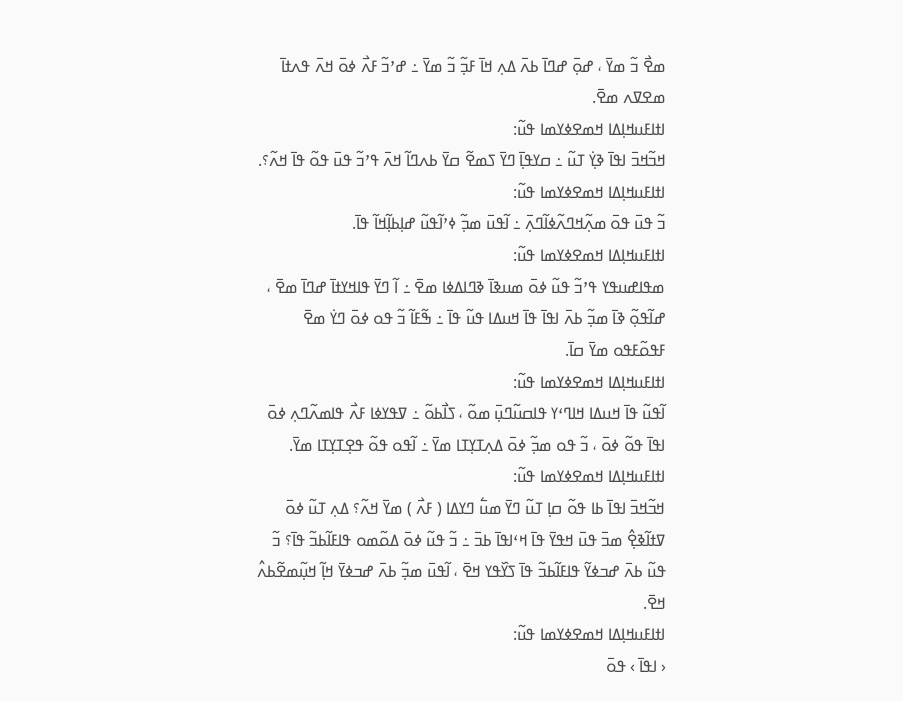ߘߐ߯ ߏ߬ ߘߌ߫ ، ߝߋ߲߫ ߝߣߊ߫ ߕߍ߫ ߡߍ߲ ߞߊ߫ ߓߏ߲߬ ߏ߬ ߘߌ߫ ߸ ߝߴߏ߬ ߓߍ߯ ߦߋ߫ ߞߍ߫ ߟߍߙߊ߫ ߘߐߜߍ ߘߐ߫.
ߊߙߊߓߎߞߊ߲ߡߊ ߞߘߐߦߌߘߊ ߟߎ߬:
ߞߏ߬ߞߏ߫ ߊߟߊ߫ ߢߌ߲߭ ߠߎ߬ ߸ ߛߌߟߊ߲߫ ߣߌ߫ ߖߘߐ߬ ߛߌ߫ ߕߍߣߊ߬ ߞߍ߫ ߟߴߏ߬ ߟߎ߫ ߟߋ߬ ߟߊ߫ ߞߍ߬؟.
ߊߙߊߓߎߞߊ߲ߡߊ ߞߘߐߦߌߘߊ ߟߎ߬:
ߏ߬ ߟߎ߫ ߟߋ߫ ߘߍ߲߬ߞߣߍ߬ߦߊ߬ߣߍ߲߫ ߸ ߊ߬ߟߎ߫ ߘߏ߲߬ ߦߴߊ߬ߟߎ߬ ߝߊ߲ߕߊ߲߬ߞߊ߬ ߟߊ߫.
ߊߙߊߓߎߞߊ߲ߡߊ ߞߘߐߦߌߘߊ ߟߎ߬:
ߘߟߊߝߎߟߌ ߟߴߏ߬ ߟߎ߬ ߦߋ߫ ߘߎߢߊ߫ ߢߣߊߡߦߊ ߘߐ߫ ߸ ߊ߬ ߣߌ߫ ߟߊߞߌߙߊ߫ ߝߣߊ߫ ߘߐ߫ ، ߝߊ߬ߟߋ߲߬ ߢߊ߫ ߘߏ߲߬ ߕߍ߫ ߊߟߊ߫ ߟߊ߫ ߞߎߡߊ ߟߎ߬ ߟߊ߫ ߸ ߒ߬ߓߊ߬ ߏ߬ ߟߋ ߦߋ߫ ߣߌ߭ ߘߐ߫ ߓߟߋ߬ߓߟߋ ߘߌ߫ ߛߊ߫.
ߊߙߊߓߎߞߊ߲ߡߊ ߞߘߐߦߌߘߊ ߟߎ߬:
ߊ߬ߟߎ߬ ߟߊ߫ ߞߎߡߊ ߞߊߣߵߌ ߟߊߛߎ߬ߣߎ߲߫ ߘߋ߬ ، ߖߊ߯ߕߋ߬ ߸ ߜߟߌߦߊ ߓߍ߯ ߟߊߘߍ߬ߣߍ߲ ߦߋ߫ ߊߟߊ߫ ߟߋ߬ ߦߋ߫ ، ߏ߬ ߟߋ ߘߏ߲߬ ߦߋ߫ ߡߍ߲ߠߌ߲ߠߊ ߘߌ߫ ߸ ߊ߬ߟߋ ߟߋ߬ ߟߐ߲ߠߌ߲ߠߊ ߘߌ߫.
ߊߙߊߓߎߞߊ߲ߡߊ ߞߘߐߦߌߘߊ ߟߎ߬:
ߞߏ߬ߞߏ߫ ߊߟߊ߫ ߕߊ ߟߋ߬ ߛߊ߲ ߠߎ߬ ߣߌ߫ ߘߎ߱ ߣߌߡߊ ( ߓߍ߯ ) ߘߌ߫ ߞߍ߬؟ ߡߍ߲ ߠߎ߬ ߦߋ߫ ߜߙߊ߬ߢߐ߲߮ ߘߏ߫ ߟߎ߫ ߞߟߌ߫ ߟߊ߫ ߞߵߊߟߊ߫ ߕߏ߫ ߸ ߏ߬ ߟߎ߬ ߦߋ߫ ߡߋ߬ߘߋ ߟߊߓߊ߬ߕߏ߬ ߟߊ߫؟ ߏ߬ ߟߎ߬ ߕߍ߫ ߝߏߦߌ߬ ߟߊߓߊ߬ߕߏ߬ ߟߊ߫ ߖߌ߰ߟߌ ߞߐ߫ ، ߊ߬ߟߎ߫ ߘߏ߲߬ ߕߍ߫ ߝߏߦߌ߫ ߞߊ߲߬ ߞߎ߲߬ߘߐ߬ߕߍ߮ ߞߐ߫.
ߊߙߊߓߎߞߊ߲ߡߊ ߞߘߐߦߌߘߊ ߟߎ߬:
‹ ߊߟߊ߫ › ߟߋ߫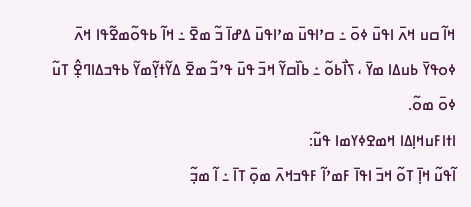ߞߊ߬ ߛߎ ߞߍ߫ ߊߟߎ߫ ߦߋ߫ ߸ ߛߴߊߟߎ߫ ߘߴߊߟߎ߫ ߡߝߊ߫ ߏ߬ ߘߐ߫ ߸ ߞߊ߬ ߕߟߋ߬ߘߐ߬ߟߊ ߞߍ߫ ߦߋߟߌ߫ ߕߎߡߊ ߘߌ߫ ، ߖߊ߯ߕߋ߬ ߸ ߕߊ߰ߛߌ߬ ߞߏ߫ ߟߎ߫ ߟߴߏ߬ ߘߐ߫ ߡߌ߬ߙߌ߲߬ߘߌ߬ ߕߟߏߡߊߣߐ߲߮ ߠߎ߬ ߦߋ߫ ߘߋ߬.
ߊߙߊߓߎߞߊ߲ߡߊ ߞߘߐߦߌߘߊ ߟߎ߬:
ߊ߬ߟߎ߬ ߞߊ߲߫ ߠߋ߬ ߞߏ߫ ߊߟߊ߫ ߓߘߴߊ߬ ߓߟߏߞߍ߫ ߘߋ߲߫ ߠߊ߫ ߸ ߊ߬ ߘߏ߲߬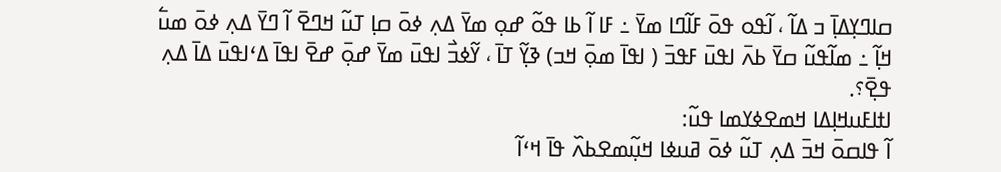ߛߊߣߌ߲ߡߊ߲߫ ߏ ߡߊ߬ ، ߊ߬ߟߋ ߟߋ߫ ߓߊ߬ߣߊ ߘߌ߫ ߸ ߓߊ ߊ߬ ߕߊ ߟߋ߬ ߝߋ߲ ߘߌ߫ ߡߍ߲ ߦߋ߫ ߛߊ߲ ߠߎ߬ ߞߣߐ߫ ߊ߬ ߣߌ߫ ߡߍ߲ ߦߋ߫ ߘߎ߱ ߞߊ߲߬ ߸ ߘߊ߬ߟߎ߬ ߛߌ߫ ߕߍ߫ ߊߟߎ߫ ߓߟߏ߫ ( ߊߟߊ߫ ߘߋ߲߫ ߞߏ) ߢߌ߲߬ ߠߊ߫ ، ߌ߬ߦߏ߯ ߊߟߎ߫ ߘߌ߫ ߝߋ߲߫ ߝߐ߫ ߊߟߊ߫ ߡߵߊߟߎ߫ ߡߊ߫ ߡߍ߲ ߟߐ߲߫؟.
ߊߙߊߓߎߞߊ߲ߡߊ ߞߘߐߦߌߘߊ ߟߎ߬:
ߊ߬ ߟߊߛߋ߫ ߞߏ߫ ߡߍ߲ ߠߎ߬ ߦߋ߫ ߥߎߦߊ ߞߎ߲߬ߘߐߕߍ߰ ߟߊ߫ ߞߵߊ߬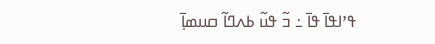ߟߴߊߟߊ߫ ߟߊ߫ ߸ ߏ߬ ߟߎ߬ ߕߍߣߊ߬ ߛߎߘߊ߲߫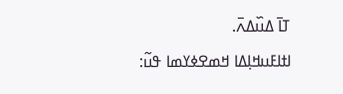ߠߊ߫ ߡߎ߰ߡߍ߫.
ߊߙߊߓߎߞߊ߲ߡߊ ߞߘߐߦߌߘߊ ߟߎ߬: